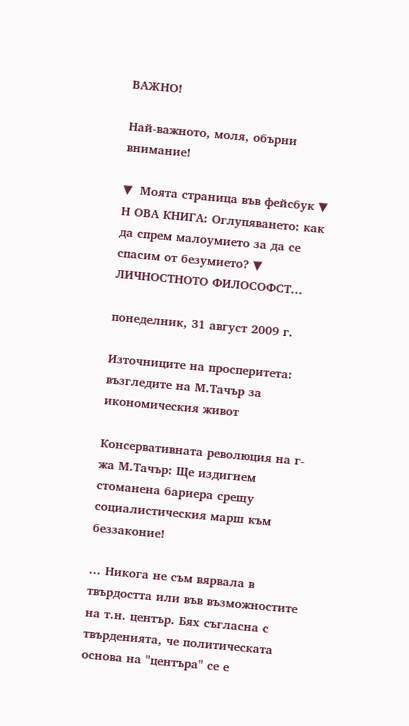ВАЖНО!

Най-важното, моля, обърни внимание!

▼  Моята страница във фейсбук ▼  Н ОВА КНИГА: Оглупяването: как да спрем малоумието за да се спасим от безумието? ▼  ЛИЧНОСТНОТО ФИЛОСОФСТ...

понеделник, 31 август 2009 г.

Източниците на просперитета: възгледите на М.Тачър за икономическия живот

Консервативната революция на г-жа М.Тачър: Ще издигнем стоманена бариера срещу социалистическия марш към беззаконие!

... Никога не съм вярвала в твърдостта или във възможностите на т.н. център. Бях съгласна с твърденията, че политическата основа на "центъра" се е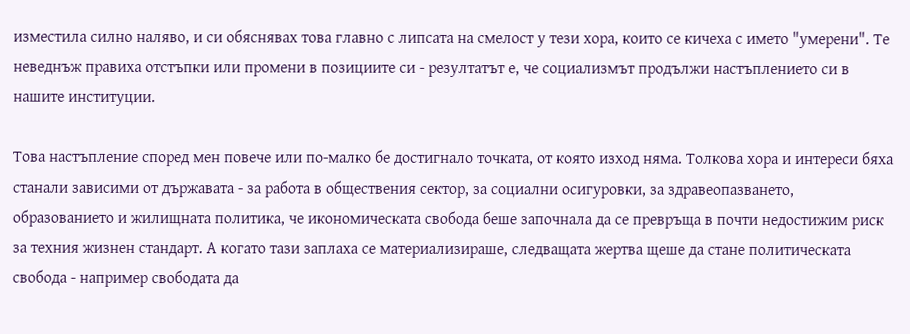изместила силно наляво, и си обяснявах това главно с липсата на смелост у тези хора, които се кичеха с името "умерени". Те неведнъж правиха отстъпки или промени в позициите си - резултатът е, че социализмът продължи настъплението си в нашите институции.

Това настъпление според мен повече или по-малко бе достигнало точката, от която изход няма. Толкова хора и интереси бяха станали зависими от държавата - за работа в обществения сектор, за социални осигуровки, за здравеопазването, образованието и жилищната политика, че икономическата свобода беше започнала да се превръща в почти недостижим риск за техния жизнен стандарт. А когато тази заплаха се материализираше, следващата жертва щеше да стане политическата свобода - например свободата да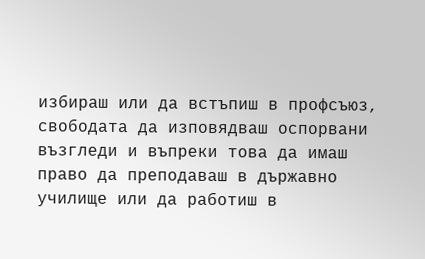избираш или да встъпиш в профсъюз, свободата да изповядваш оспорвани възгледи и въпреки това да имаш право да преподаваш в държавно училище или да работиш в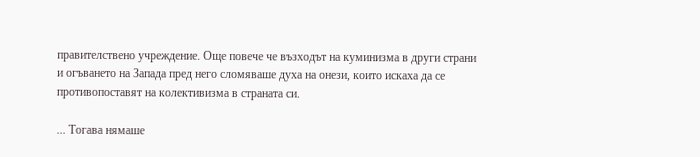правителствено учреждение. Още повече че възходът на куминизма в други страни и огъването на Запада пред него сломяваше духа на онези, които искаха да се противопоставят на колективизма в страната си.

... Тогава нямаше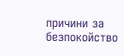причини за безпокойство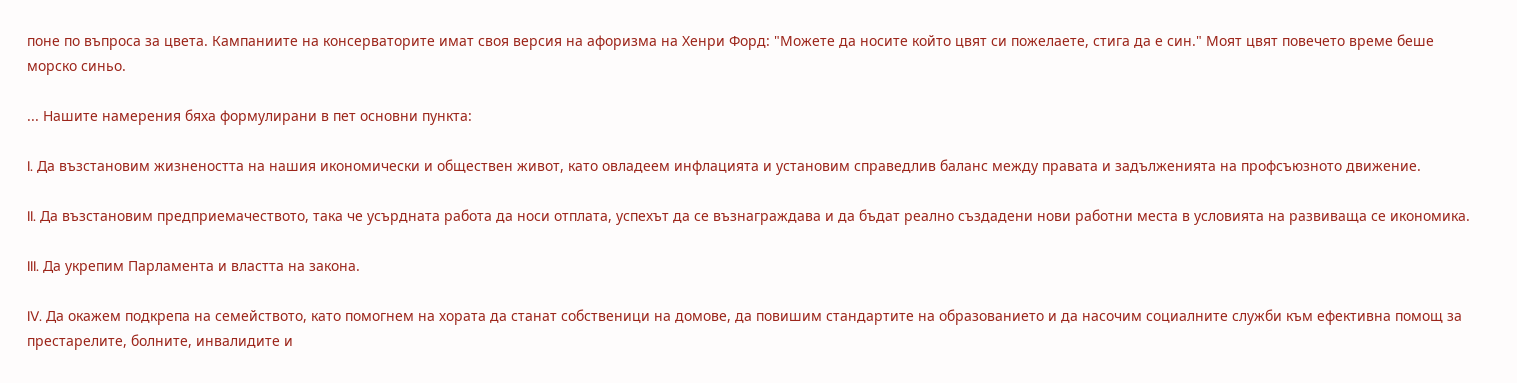поне по въпроса за цвета. Кампаниите на консерваторите имат своя версия на афоризма на Хенри Форд: "Можете да носите който цвят си пожелаете, стига да е син." Моят цвят повечето време беше морско синьо.

... Нашите намерения бяха формулирани в пет основни пункта:

I. Да възстановим жизнеността на нашия икономически и обществен живот, като овладеем инфлацията и установим справедлив баланс между правата и задълженията на профсъюзното движение.

II. Да възстановим предприемачеството, така че усърдната работа да носи отплата, успехът да се възнаграждава и да бъдат реално създадени нови работни места в условията на развиваща се икономика.

III. Да укрепим Парламента и властта на закона.

IV. Да окажем подкрепа на семейството, като помогнем на хората да станат собственици на домове, да повишим стандартите на образованието и да насочим социалните служби към ефективна помощ за престарелите, болните, инвалидите и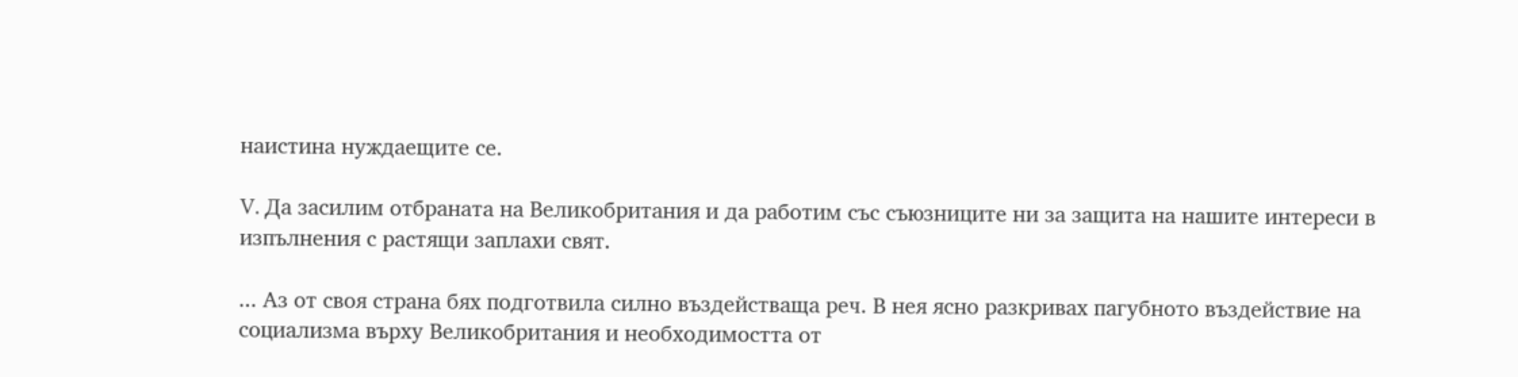наистина нуждаещите се.

V. Да засилим отбраната на Великобритания и да работим със съюзниците ни за защита на нашите интереси в изпълнения с растящи заплахи свят.

... Аз от своя страна бях подготвила силно въздействаща реч. В нея ясно разкривах пагубното въздействие на социализма върху Великобритания и необходимостта от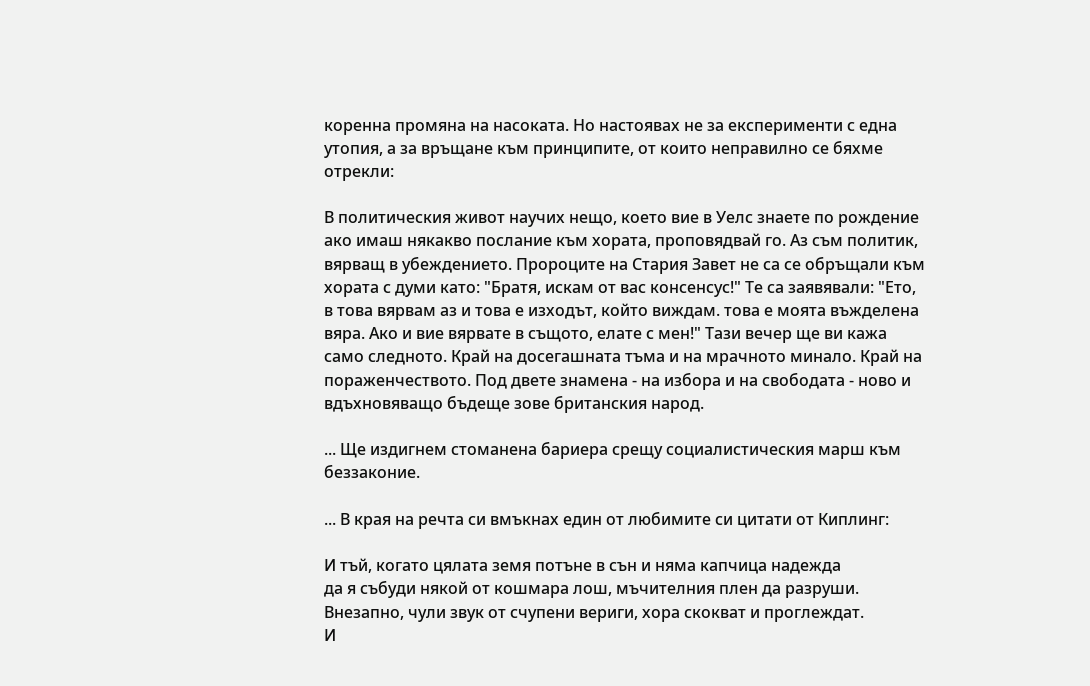коренна промяна на насоката. Но настоявах не за експерименти с една утопия, а за връщане към принципите, от които неправилно се бяхме отрекли:

В политическия живот научих нещо, което вие в Уелс знаете по рождение ако имаш някакво послание към хората, проповядвай го. Аз съм политик, вярващ в убеждението. Пророците на Стария Завет не са се обръщали към хората с думи като: "Братя, искам от вас консенсус!" Те са заявявали: "Ето, в това вярвам аз и това е изходът, който виждам. това е моята въжделена вяра. Ако и вие вярвате в същото, елате с мен!" Тази вечер ще ви кажа само следното. Край на досегашната тъма и на мрачното минало. Край на пораженчеството. Под двете знамена - на избора и на свободата - ново и вдъхновяващо бъдеще зове британския народ.

... Ще издигнем стоманена бариера срещу социалистическия марш към беззаконие.

... В края на речта си вмъкнах един от любимите си цитати от Киплинг:

И тъй, когато цялата земя потъне в сън и няма капчица надежда
да я събуди някой от кошмара лош, мъчителния плен да разруши.
Внезапно, чули звук от счупени вериги, хора скокват и проглеждат.
И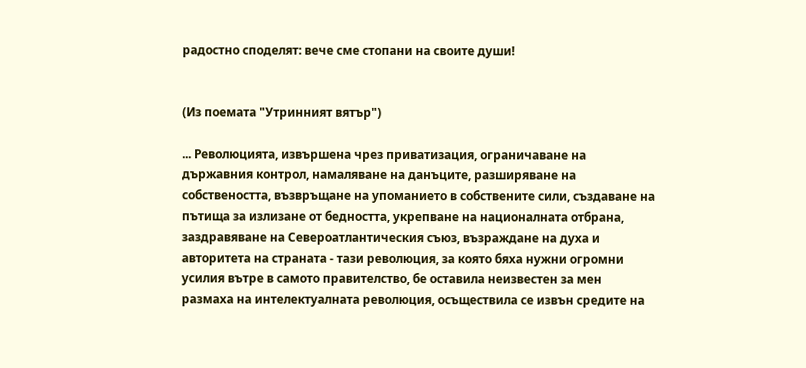радостно споделят: вече сме стопани на своите души!


(Из поемата "Утринният вятър")

... Революцията, извършена чрез приватизация, ограничаване на държавния контрол, намаляване на данъците, разширяване на собствеността, възвръщане на упоманието в собствените сили, създаване на пътища за излизане от бедността, укрепване на националната отбрана, заздравяване на Североатлантическия съюз, възраждане на духа и авторитета на страната - тази революция, за която бяха нужни огромни усилия вътре в самото правителство, бе оставила неизвестен за мен размаха на интелектуалната революция, осъществила се извън средите на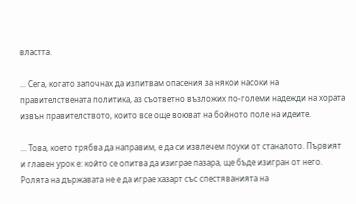властта.

... Сега, когато започнах да изпитвам опасения за някои насоки на правителствената политика, аз съответно възложих по-големи надежди на хората извън правителството, които все още воюват на бойното поле на идеите.

... Това, което трябва да направим, е да си извлечем поуки от станалото. Първият и главен урок е: който се опитва да изиграе пазара, ще бъде изигран от него. Ролята на държавата не е да играе хазарт със спестяванията на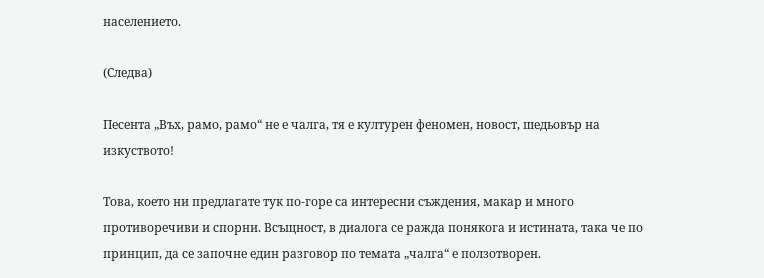населението.

(Следва)

Песента „Въх, рамо, рамо“ не е чалга, тя е културен феномен, новост, шедьовър на изкуството!

Това, което ни предлагате тук по-горе са интересни съждения, макар и много противоречиви и спорни. Всъщност, в диалога се ражда понякога и истината, така че по принцип, да се започне един разговор по темата „чалга“ е ползотворен.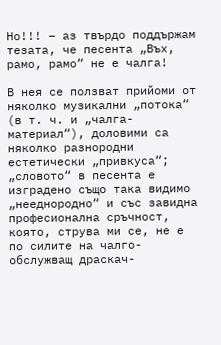Но!!! – аз твърдо поддържам тезата, че песента „Въх, рамо, рамо“ не е чалга!

В нея се ползват прийоми от няколко музикални „потока“ (в т. ч. и „чалга-материал“), доловими са няколко разнородни естетически „привкуса“; „словото“ в песента е изградено също така видимо „нееднородно“ и със завидна професионална сръчност, която, струва ми се, не е по силите на чалго-обслужващ драскач-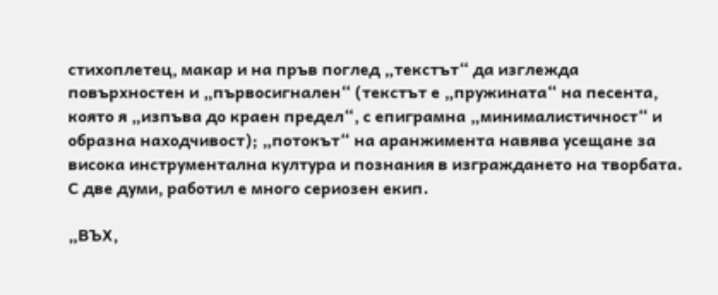стихоплетец, макар и на пръв поглед „текстът“ да изглежда повърхностен и „първосигнален“ (текстът е „пружината“ на песента, която я „изпъва до краен предел“, с епиграмна „минималистичност“ и образна находчивост); „потокът“ на аранжимента навява усещане за висока инструментална култура и познания в изграждането на творбата. С две думи, работил е много сериозен екип.

„ВЪХ,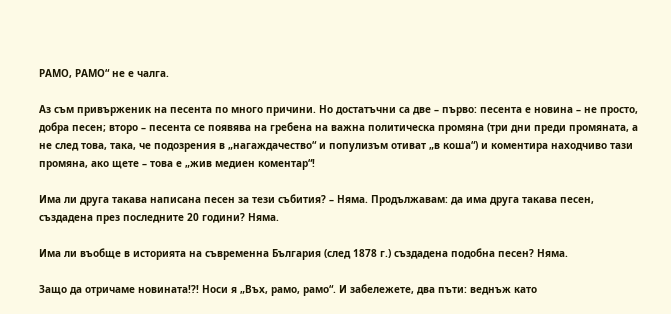РАМО, РАМО“ не е чалга.

Аз съм привърженик на песента по много причини. Но достатъчни са две – първо: песента е новина – не просто, добра песен; второ – песента се появява на гребена на важна политическа промяна (три дни преди промяната, а не след това, така, че подозрения в „нагаждачество“ и популизъм отиват „в коша“) и коментира находчиво тази промяна, ако щете – това е „жив медиен коментар“!

Има ли друга такава написана песен за тези събития? – Няма. Продължавам: да има друга такава песен, създадена през последните 20 години? Няма.

Има ли въобще в историята на съвременна България (след 1878 г.) създадена подобна песен? Няма.

Защо да отричаме новината!?! Носи я „Въх, рамо, рамо“. И забележете, два пъти: веднъж като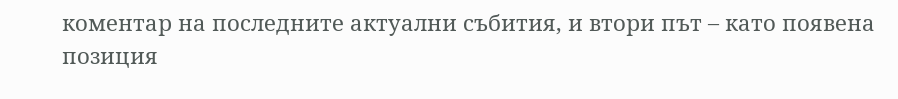коментар на последните актуални събития, и втори път – като появена позиция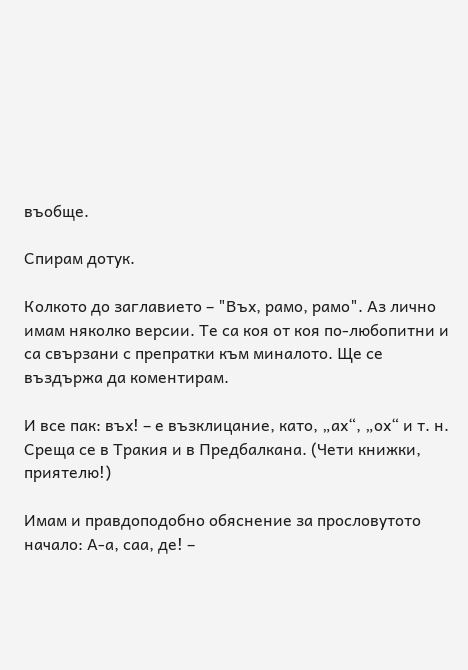въобще.

Спирам дотук.

Колкото до заглавието – "Въх, рамо, рамо". Аз лично имам няколко версии. Те са коя от коя по-любопитни и са свързани с препратки към миналото. Ще се въздържа да коментирам.

И все пак: въх! – е възклицание, като, „ах“, „ох“ и т. н. Среща се в Тракия и в Предбалкана. (Чети книжки, приятелю!)

Имам и правдоподобно обяснение за прословутото начало: А-а, саа, де! –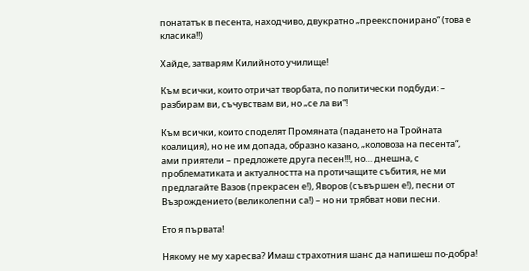понататък в песента, находчиво, двукратно „преекспонирано“ (това е класика!!)

Хайде, затварям Килийното училище!

Към всички, които отричат творбата, по политически подбуди: – разбирам ви, съчувствам ви, но „се ла ви“!

Към всички, които споделят Промяната (падането на Тройната коалиция), но не им допада, образно казано, „коловоза на песента“, ами приятели – предложете друга песен!!!, но… днешна, с проблематиката и актуалността на протичащите събития, не ми предлагайте Вазов (прекрасен е!), Яворов (съвършен е!), песни от Възрождението (великолепни са!) – но ни трябват нови песни.

Ето я първата!

Някому не му харесва? Имаш страхотния шанс да напишеш по-добра!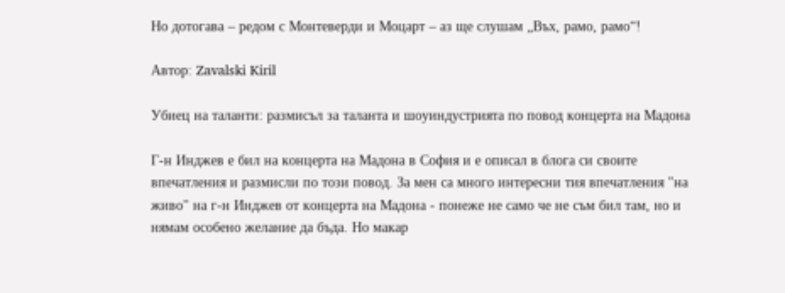Но дотогава – редом с Монтеверди и Моцарт – аз ще слушам „Въх, рамо, рамо“!

Автор: Zavalski Kiril

Убиец на таланти: размисъл за таланта и шоуиндустрията по повод концерта на Мадона

Г-н Инджев е бил на концерта на Мадона в София и е описал в блога си своите впечатления и размисли по този повод. За мен са много интересни тия впечатления "на живо" на г-н Инджев от концерта на Мадона - понеже не само че не съм бил там, но и нямам особено желание да бъда. Но макар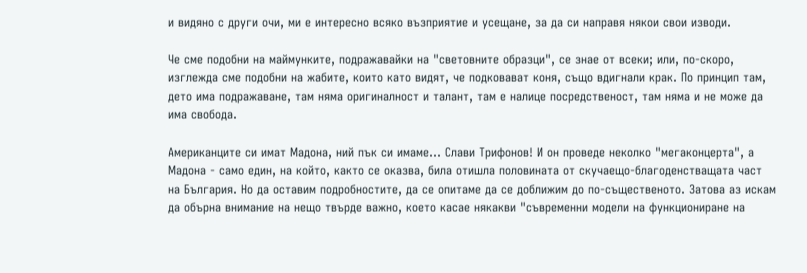и видяно с други очи, ми е интересно всяко възприятие и усещане, за да си направя някои свои изводи.

Че сме подобни на маймунките, подражавайки на "световните образци", се знае от всеки; или, по-скоро, изглежда сме подобни на жабите, които като видят, че подковават коня, също вдигнали крак. По принцип там, дето има подражаване, там няма оригиналност и талант, там е налице посредственост, там няма и не може да има свобода.

Американците си имат Мадона, ний пък си имаме... Слави Трифонов! И он проведе неколко "мегаконцерта", а Мадона - само един, на който, както се оказва, била отишла половината от скучаещо-благоденстващата част на България. Но да оставим подробностите, да се опитаме да се доближим до по-същественото. Затова аз искам да обърна внимание на нещо твърде важно, което касае някакви "съвременни модели на функциониране на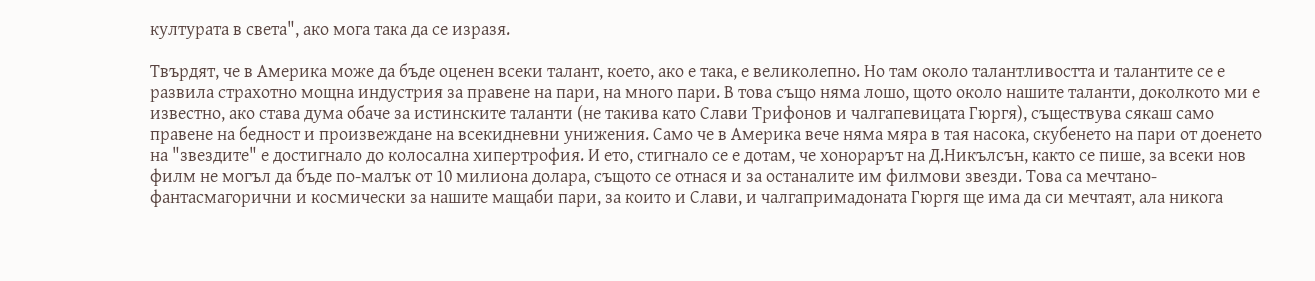културата в света", ако мога така да се изразя.

Твърдят, че в Америка може да бъде оценен всеки талант, което, ако е така, е великолепно. Но там около талантливостта и талантите се е развила страхотно мощна индустрия за правене на пари, на много пари. В това също няма лошо, щото около нашите таланти, доколкото ми е известно, ако става дума обаче за истинските таланти (не такива като Слави Трифонов и чалгапевицата Гюргя), съществува сякаш само правене на бедност и произвеждане на всекидневни унижения. Само че в Америка вече няма мяра в тая насока, скубенето на пари от доенето на "звездите" е достигнало до колосална хипертрофия. И ето, стигнало се е дотам, че хонорарът на Д.Никълсън, както се пише, за всеки нов филм не могъл да бъде по-малък от 10 милиона долара, същото се отнася и за останалите им филмови звезди. Това са мечтано-фантасмагорични и космически за нашите мащаби пари, за които и Слави, и чалгапримадоната Гюргя ще има да си мечтаят, ала никога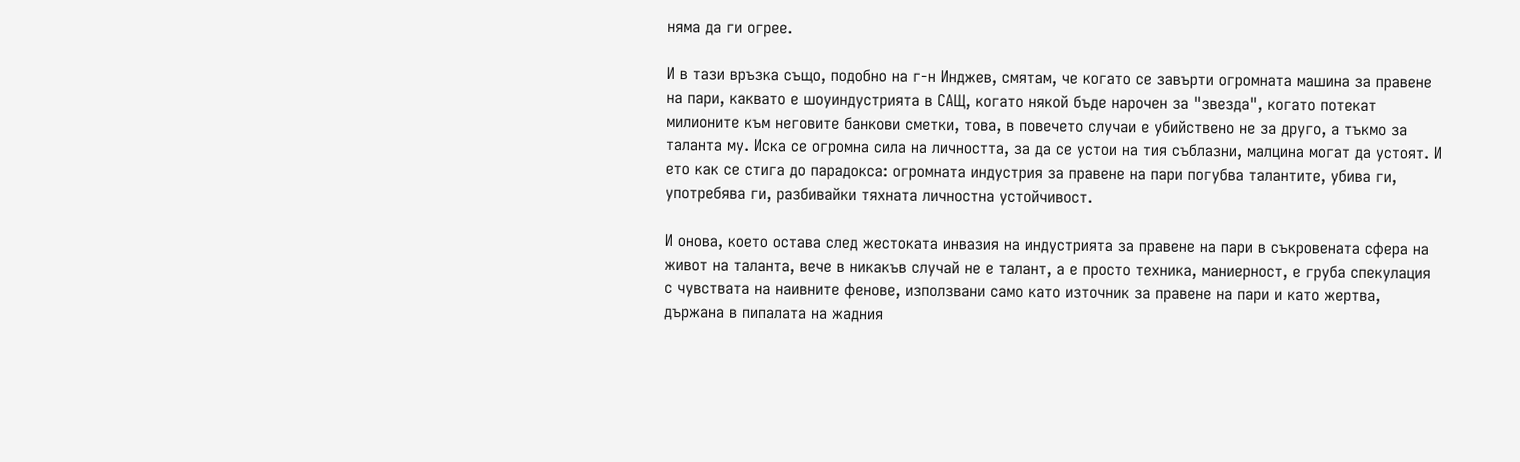няма да ги огрее.

И в тази връзка също, подобно на г-н Инджев, смятам, че когато се завърти огромната машина за правене на пари, каквато е шоуиндустрията в САЩ, когато някой бъде нарочен за "звезда", когато потекат милионите към неговите банкови сметки, това, в повечето случаи е убийствено не за друго, а тъкмо за таланта му. Иска се огромна сила на личността, за да се устои на тия съблазни, малцина могат да устоят. И ето как се стига до парадокса: огромната индустрия за правене на пари погубва талантите, убива ги, употребява ги, разбивайки тяхната личностна устойчивост.

И онова, което остава след жестоката инвазия на индустрията за правене на пари в съкровената сфера на живот на таланта, вече в никакъв случай не е талант, а е просто техника, маниерност, е груба спекулация с чувствата на наивните фенове, използвани само като източник за правене на пари и като жертва, държана в пипалата на жадния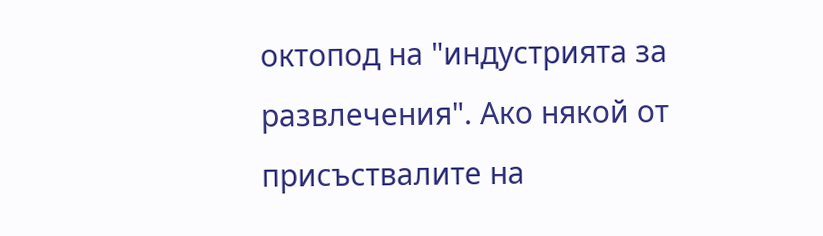октопод на "индустрията за развлечения". Ако някой от присъствалите на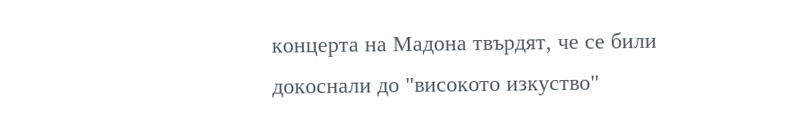концерта на Мадона твърдят, че се били докоснали до "високото изкуство"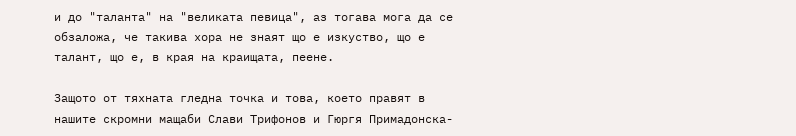и до "таланта" на "великата певица", аз тогава мога да се обзаложа, че такива хора не знаят що е изкуство, що е талант, що е, в края на краищата, пеене.

Защото от тяхната гледна точка и това, което правят в нашите скромни мащаби Слави Трифонов и Гюргя Примадонска-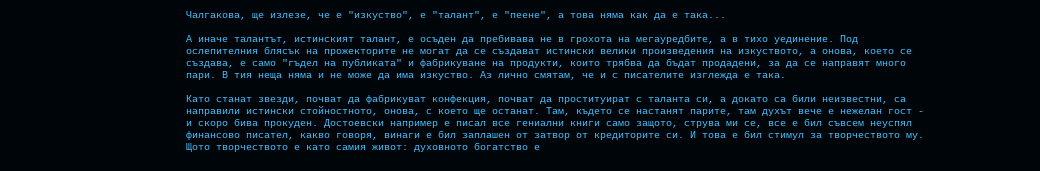Чалгакова, ще излезе, че е "изкуство", е "талант", е "пеене", а това няма как да е така...

А иначе талантът, истинският талант, е осъден да пребивава не в грохота на мегауредбите, а в тихо уединение. Под ослепителния блясък на прожекторите не могат да се създават истински велики произведения на изкуството, а онова, което се създава, е само "гъдел на публиката" и фабрикуване на продукти, които трябва да бъдат продадени, за да се направят много пари. В тия неща няма и не може да има изкуство. Аз лично смятам, че и с писателите изглежда е така.

Като станат звезди, почват да фабрикуват конфекция, почват да проституират с таланта си, а докато са били неизвестни, са направили истински стойностното, онова, с което ще останат. Там, където се настанят парите, там духът вече е нежелан гост - и скоро бива прокуден. Достоевски например е писал все гениални книги само защото, струва ми се, все е бил съвсем неуспял финансово писател, какво говоря, винаги е бил заплашен от затвор от кредиторите си. И това е бил стимул за творчеството му. Щото творчеството е като самия живот: духовното богатство е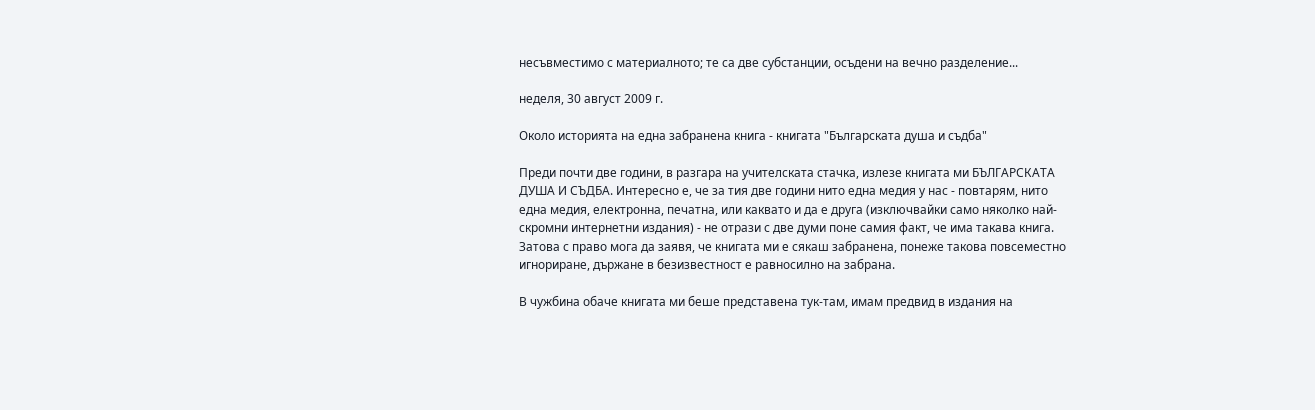несъвместимо с материалното; те са две субстанции, осъдени на вечно разделение...

неделя, 30 август 2009 г.

Около историята на една забранена книга - книгата "Българската душа и съдба"

Преди почти две години, в разгара на учителската стачка, излезе книгата ми БЪЛГАРСКАТА ДУША И СЪДБА. Интересно е, че за тия две години нито една медия у нас - повтарям, нито една медия, електронна, печатна, или каквато и да е друга (изключвайки само няколко най-скромни интернетни издания) - не отрази с две думи поне самия факт, че има такава книга. Затова с право мога да заявя, че книгата ми е сякаш забранена, понеже такова повсеместно игнориране, държане в безизвестност е равносилно на забрана.

В чужбина обаче книгата ми беше представена тук-там, имам предвид в издания на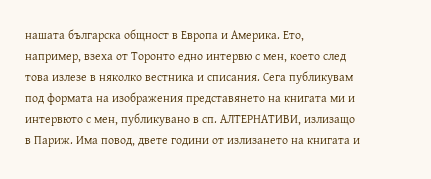нашата българска общност в Европа и Америка. Ето, например, взеха от Торонто едно интервю с мен, което след това излезе в няколко вестника и списания. Сега публикувам под формата на изображения представянето на книгата ми и интервюто с мен, публикувано в сп. АЛТЕРНАТИВИ, излизащо в Париж. Има повод, двете години от излизането на книгата и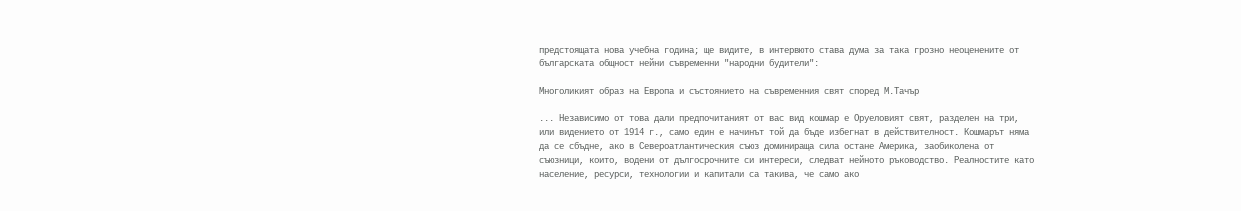предстоящата нова учебна година; ще видите, в интервюто става дума за така грозно неоценените от българската общност нейни съвременни "народни будители":

Многоликият образ на Европа и състоянието на съвременния свят според М.Тачър

... Независимо от това дали предпочитаният от вас вид кошмар е Оруеловият свят, разделен на три, или видението от 1914 г., само един е начинът той да бъде избегнат в действителност. Кошмарът няма да се сбъдне, ако в Североатлантическия съюз доминираща сила остане Америка, заобиколена от съюзници, които, водени от дългосрочните си интереси, следват нейното ръководство. Реалностите като население, ресурси, технологии и капитали са такива, че само ако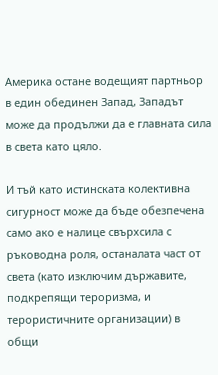Америка остане водещият партньор в един обединен Запад, Западът може да продължи да е главната сила в света като цяло.

И тъй като истинската колективна сигурност може да бъде обезпечена само ако е налице свърхсила с ръководна роля, останалата част от света (като изключим държавите, подкрепящи тероризма, и терористичните организации) в общи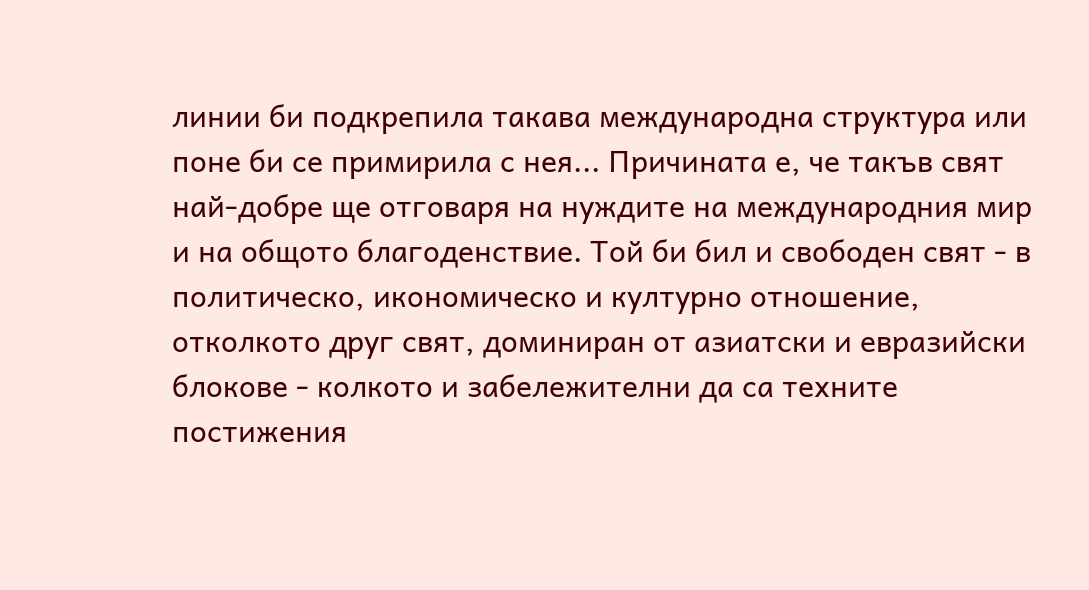линии би подкрепила такава международна структура или поне би се примирила с нея... Причината е, че такъв свят най-добре ще отговаря на нуждите на международния мир и на общото благоденствие. Той би бил и свободен свят - в политическо, икономическо и културно отношение, отколкото друг свят, доминиран от азиатски и евразийски блокове - колкото и забележителни да са техните постижения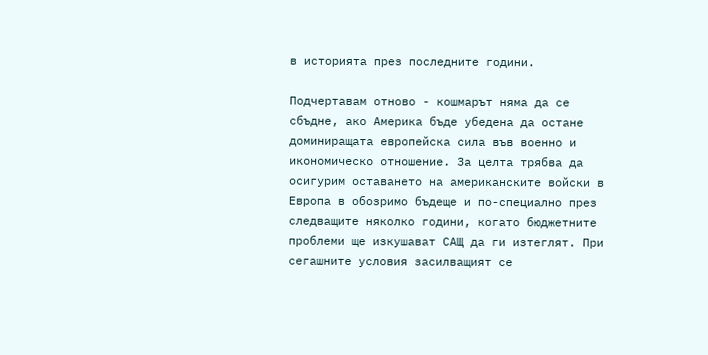в историята през последните години.

Подчертавам отново - кошмарът няма да се сбъдне, ако Америка бъде убедена да остане доминиращата европейска сила във военно и икономическо отношение. За целта трябва да осигурим оставането на американските войски в Европа в обозримо бъдеще и по-специално през следващите няколко години, когато бюджетните проблеми ще изкушават САЩ да ги изтеглят. При сегашните условия засилващият се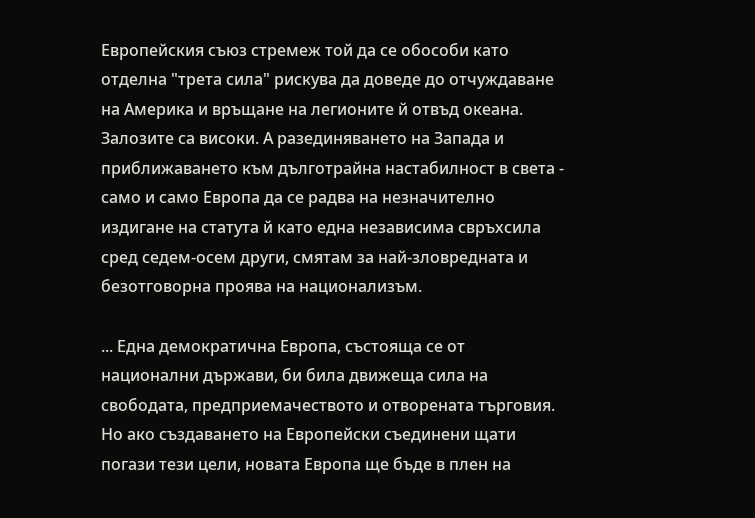Европейския съюз стремеж той да се обособи като отделна "трета сила" рискува да доведе до отчуждаване на Америка и връщане на легионите й отвъд океана. Залозите са високи. А разединяването на Запада и приближаването към дълготрайна настабилност в света - само и само Европа да се радва на незначително издигане на статута й като една независима свръхсила сред седем-осем други, смятам за най-зловредната и безотговорна проява на национализъм.

... Една демократична Европа, състояща се от национални държави, би била движеща сила на свободата, предприемачеството и отворената търговия. Но ако създаването на Европейски съединени щати погази тези цели, новата Европа ще бъде в плен на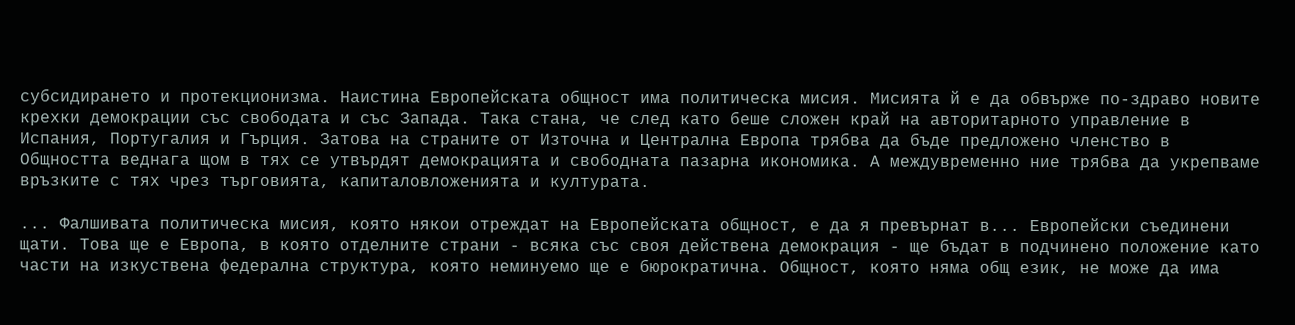субсидирането и протекционизма. Наистина Европейската общност има политическа мисия. Мисията й е да обвърже по-здраво новите крехки демокрации със свободата и със Запада. Така стана, че след като беше сложен край на авторитарното управление в Испания, Португалия и Гърция. Затова на страните от Източна и Централна Европа трябва да бъде предложено членство в Общността веднага щом в тях се утвърдят демокрацията и свободната пазарна икономика. А междувременно ние трябва да укрепваме връзките с тях чрез търговията, капиталовложенията и културата.

... Фалшивата политическа мисия, която някои отреждат на Европейската общност, е да я превърнат в... Европейски съединени щати. Това ще е Европа, в която отделните страни - всяка със своя действена демокрация - ще бъдат в подчинено положение като части на изкуствена федерална структура, която неминуемо ще е бюрократична. Общност, която няма общ език, не може да има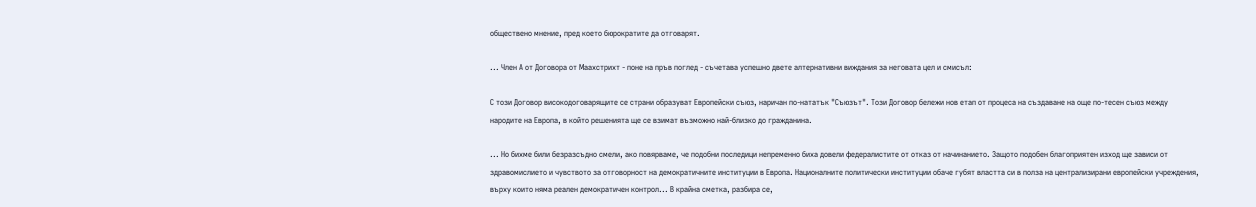обществено мнение, пред което бюрократите да отговарят.

... Член А от Договора от Маахстрихт - поне на пръв поглед - съчетава успешно двете алтернативни виждания за неговата цел и смисъл:

С този Договор високодоговарящите се страни образуват Европейски съюз, наричан по-нататък "Съюзът". Този Договор бележи нов етап от процеса на създаване на още по-тесен съюз между народите на Европа, в който решенията ще се взимат възможно най-близко до гражданина.

... Но бихме били безразсъдно смели, ако повярваме, че подобни последици непременно биха довели федералистите от отказ от начинанието. Защото подобен благоприятен изход ще зависи от здравомислието и чувството за отговорност на демократичните институции в Европа. Националните политически институции обаче губят властта си в полза на централизирани европейски учреждения, върху които няма реален демократичен контрол... В крайна сметка, разбира се,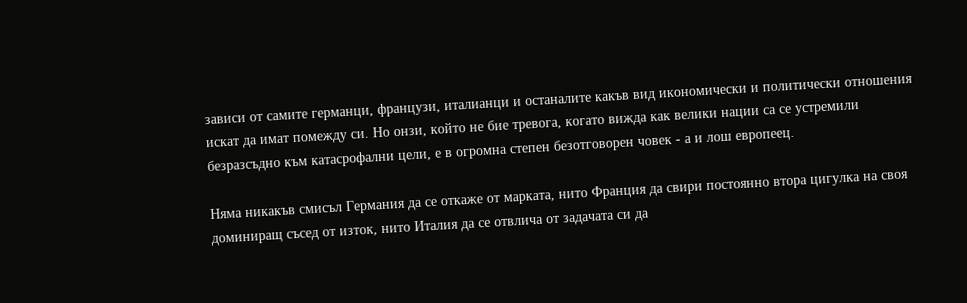зависи от самите германци, французи, италианци и останалите какъв вид икономически и политически отношения искат да имат помежду си. Но онзи, който не бие тревога, когато вижда как велики нации са се устремили безразсъдно към катасрофални цели, е в огромна степен безотговорен човек - а и лош европеец.

Няма никакъв смисъл Германия да се откаже от марката, нито Франция да свири постоянно втора цигулка на своя доминиращ съсед от изток, нито Италия да се отвлича от задачата си да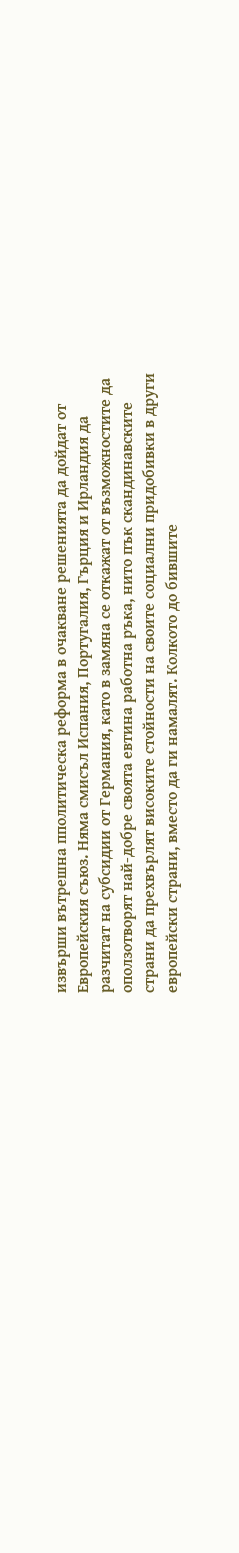извърши вътрешна пполитическа реформа в очакване решенията да дойдат от Европейския съюз. Няма смисъл Испания, Португалия, Гърция и Ирландия да разчитат на субсидии от Германия, като в замяна се откажат от възможностите да оползотворят най-добре своята евтина работна ръка, нито пък скандинавските страни да прехвърлят високите стойности на своите социални придобивки в други европейски страни, вместо да ги намалят. Колкото до бившите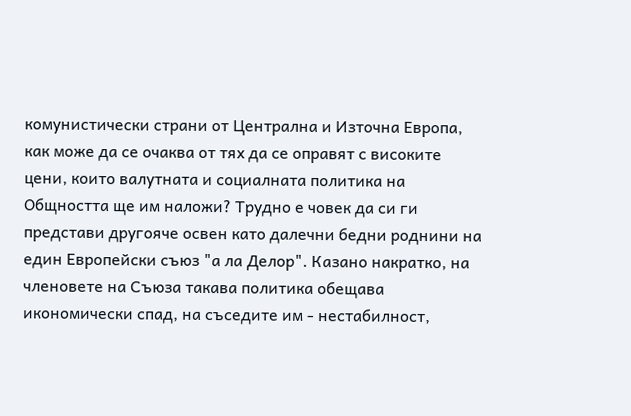комунистически страни от Централна и Източна Европа, как може да се очаква от тях да се оправят с високите цени, които валутната и социалната политика на Общността ще им наложи? Трудно е човек да си ги представи другояче освен като далечни бедни роднини на един Европейски съюз "а ла Делор". Казано накратко, на членовете на Съюза такава политика обещава икономически спад, на съседите им - нестабилност,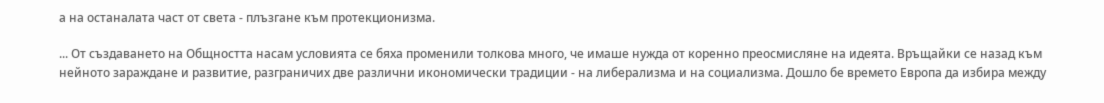а на останалата част от света - плъзгане към протекционизма.

... От създаването на Общността насам условията се бяха променили толкова много, че имаше нужда от коренно преосмисляне на идеята. Връщайки се назад към нейното зараждане и развитие, разграничих две различни икономически традиции - на либерализма и на социализма. Дошло бе времето Европа да избира между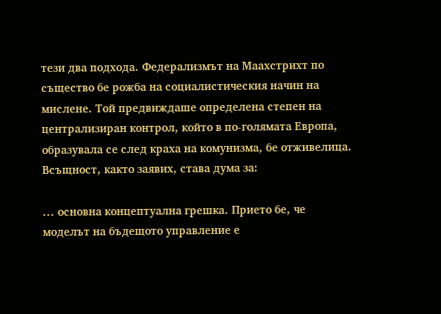тези два подхода. Федерализмът на Маахстрихт по същество бе рожба на социалистическия начин на мислене. Той предвиждаше определена степен на централизиран контрол, който в по-голямата Европа, образувала се след краха на комунизма, бе отживелица. Всъщност, както заявих, става дума за:

... основна концептуална грешка. Прието бе, че моделът на бъдещото управление е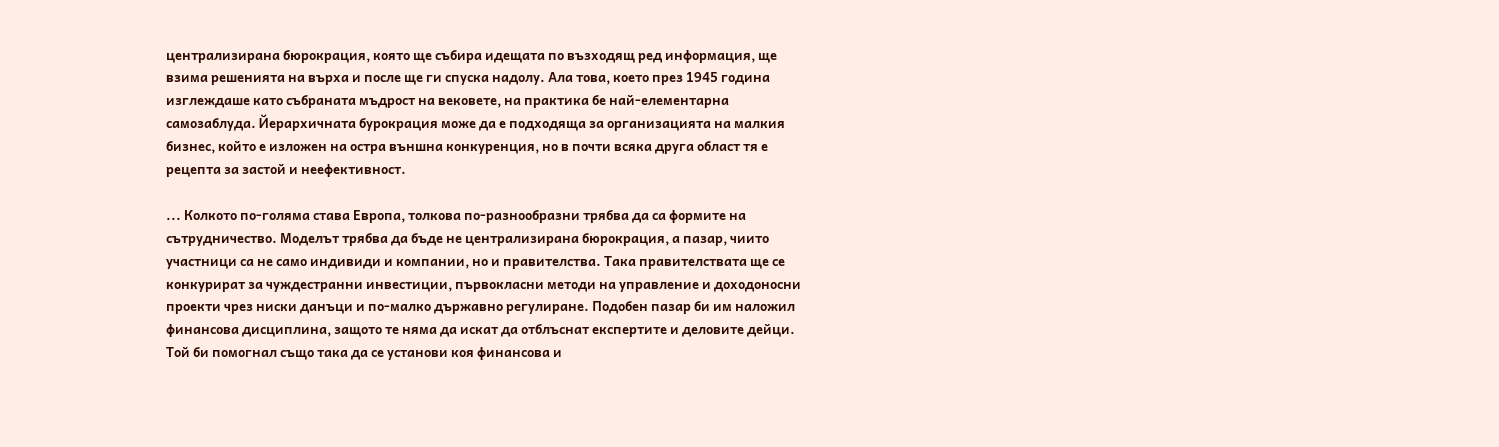централизирана бюрокрация, която ще събира идещата по възходящ ред информация, ще взима решенията на върха и после ще ги спуска надолу. Ала това, което през 1945 година изглеждаше като събраната мъдрост на вековете, на практика бе най-елементарна самозаблуда. Йерархичната бурокрация може да е подходяща за организацията на малкия бизнес, който е изложен на остра външна конкуренция, но в почти всяка друга област тя е рецепта за застой и неефективност.

... Колкото по-голяма става Европа, толкова по-разнообразни трябва да са формите на сътрудничество. Моделът трябва да бъде не централизирана бюрокрация, а пазар, чиито участници са не само индивиди и компании, но и правителства. Така правителствата ще се конкурират за чуждестранни инвестиции, първокласни методи на управление и доходоносни проекти чрез ниски данъци и по-малко държавно регулиране. Подобен пазар би им наложил финансова дисциплина, защото те няма да искат да отблъснат експертите и деловите дейци. Той би помогнал също така да се установи коя финансова и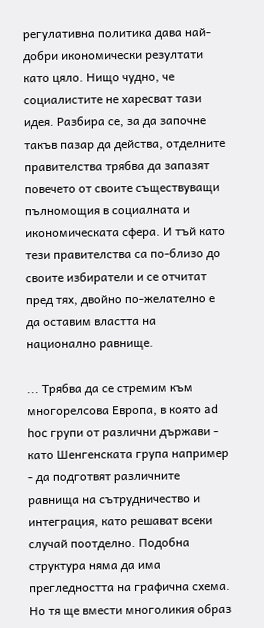регулативна политика дава най-добри икономически резултати като цяло. Нищо чудно, че социалистите не харесват тази идея. Разбира се, за да започне такъв пазар да действа, отделните правителства трябва да запазят повечето от своите съществуващи пълномощия в социалната и икономическата сфера. И тъй като тези правителства са по-близо до своите избиратели и се отчитат пред тях, двойно по-желателно е да оставим властта на национално равнище.

... Трябва да се стремим към многорелсова Европа, в която ad hoc групи от различни държави - като Шенгенската група например - да подготвят различните равнища на сътрудничество и интеграция, като решават всеки случай поотделно. Подобна структура няма да има прегледността на графична схема. Но тя ще вмести многоликия образ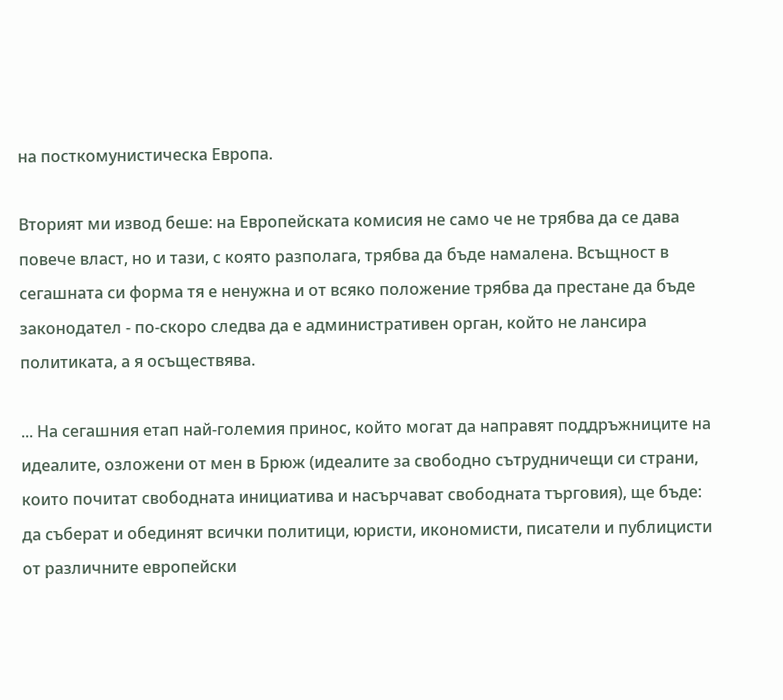на посткомунистическа Европа.

Вторият ми извод беше: на Европейската комисия не само че не трябва да се дава повече власт, но и тази, с която разполага, трябва да бъде намалена. Всъщност в сегашната си форма тя е ненужна и от всяко положение трябва да престане да бъде законодател - по-скоро следва да е административен орган, който не лансира политиката, а я осъществява.

... На сегашния етап най-големия принос, който могат да направят поддръжниците на идеалите, озложени от мен в Брюж (идеалите за свободно сътрудничещи си страни, които почитат свободната инициатива и насърчават свободната търговия), ще бъде: да съберат и обединят всички политици, юристи, икономисти, писатели и публицисти от различните европейски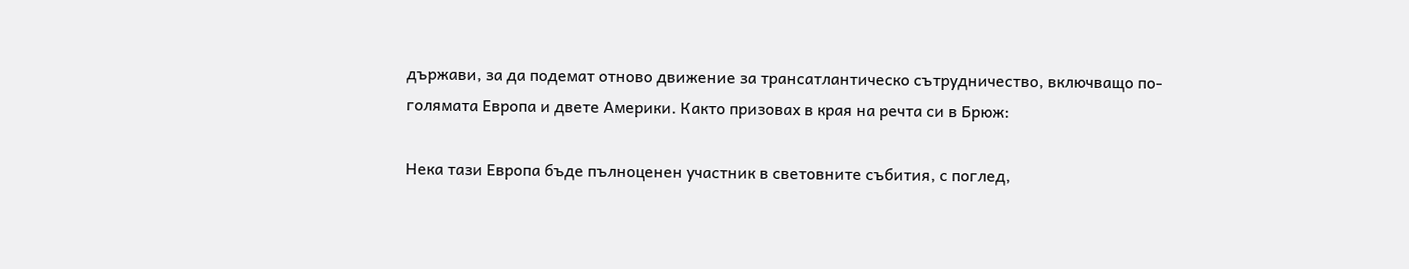държави, за да подемат отново движение за трансатлантическо сътрудничество, включващо по-голямата Европа и двете Америки. Както призовах в края на речта си в Брюж:

Нека тази Европа бъде пълноценен участник в световните събития, с поглед,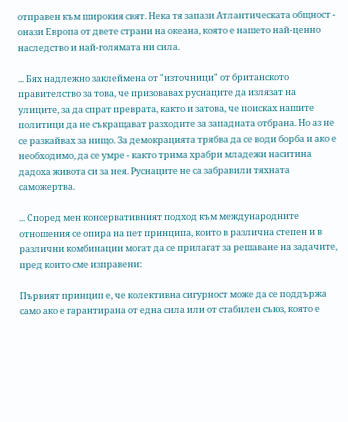отправен към широкия свят. Нека тя запази Атлантическата общност - онази Европа от двете страни на океана, която е нашето най-ценно наследство и най-голямата ни сила.

... Бях надлежно заклеймена от "източници" от британското правителство за това, че призовавах руснаците да излязат на улиците, за да спрат преврата, както и затова, че поисках нашите политици да не съкращават разходите за западната отбрана. Но аз не се разкайвах за нищо. За демокрацията трябва да се води борба и ако е необходимо, да се умре - както трима храбри младежи наситина дадоха живота си за нея. Руснаците не са забравили тяхната саможертва.

... Според мен консервативният подход към международните отношения се опира на пет принципа, които в различна степен и в различни комбинации могат да се прилагат за решаване на задачите, пред които сме изправени:

Първият принцип е, че колективна сигурност може да се поддържа само ако е гарантирана от една сила или от стабилен съюз, която е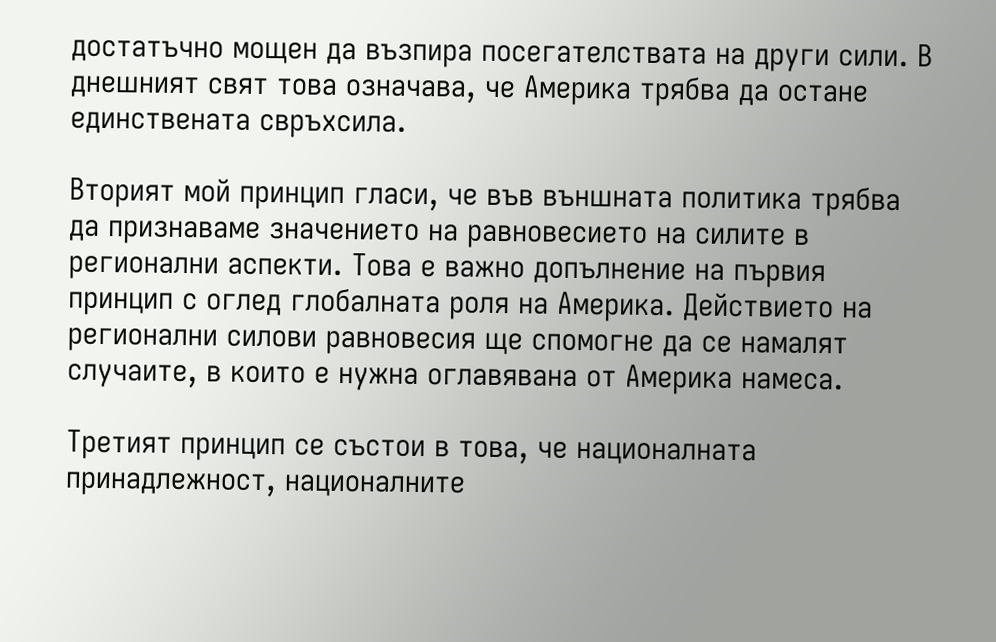достатъчно мощен да възпира посегателствата на други сили. В днешният свят това означава, че Америка трябва да остане единствената свръхсила.

Вторият мой принцип гласи, че във външната политика трябва да признаваме значението на равновесието на силите в регионални аспекти. Това е важно допълнение на първия принцип с оглед глобалната роля на Америка. Действието на регионални силови равновесия ще спомогне да се намалят случаите, в които е нужна оглавявана от Америка намеса.

Третият принцип се състои в това, че националната принадлежност, националните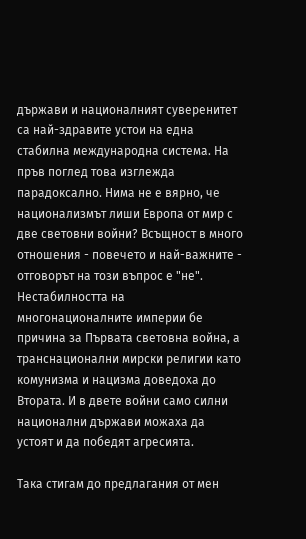държави и националният суверенитет са най-здравите устои на една стабилна международна система. На пръв поглед това изглежда парадоксално. Нима не е вярно, че национализмът лиши Европа от мир с две световни войни? Всъщност в много отношения - повечето и най-важните - отговорът на този въпрос е "не". Нестабилността на многонационалните империи бе причина за Първата световна война, а транснационални мирски религии като комунизма и нацизма доведоха до Втората. И в двете войни само силни национални държави можаха да устоят и да победят агресията.

Така стигам до предлагания от мен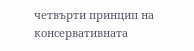четвърти принцип на консервативната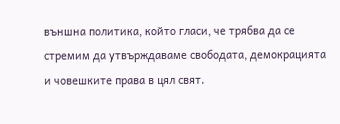външна политика, който гласи, че трябва да се стремим да утвърждаваме свободата, демокрацията и човешките права в цял свят.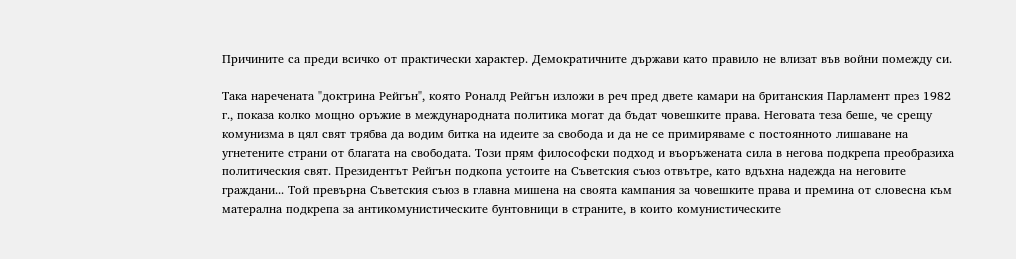Причините са преди всичко от практически характер. Демократичните държави като правило не влизат във войни помежду си.

Така наречената "доктрина Рейгън", която Pоналд Pейгън изложи в реч пред двете камари на британския Парламент през 1982 г., показа колко мощно оръжие в международната политика могат да бъдат човешките права. Неговата теза беше, че срещу комунизма в цял свят трябва да водим битка на идеите за свобода и да не се примиряваме с постоянното лишаване на угнетените страни от благата на свободата. Този прям философски подход и въоръжената сила в негова подкрепа преобразиха политическия свят. Президентът Рейгън подкопа устоите на Съветския съюз отвътре, като вдъхна надежда на неговите граждани... Той превърна Съветския съюз в главна мишена на своята кампания за човешките права и премина от словесна към матерална подкрепа за антикомунистическите бунтовници в страните, в които комунистическите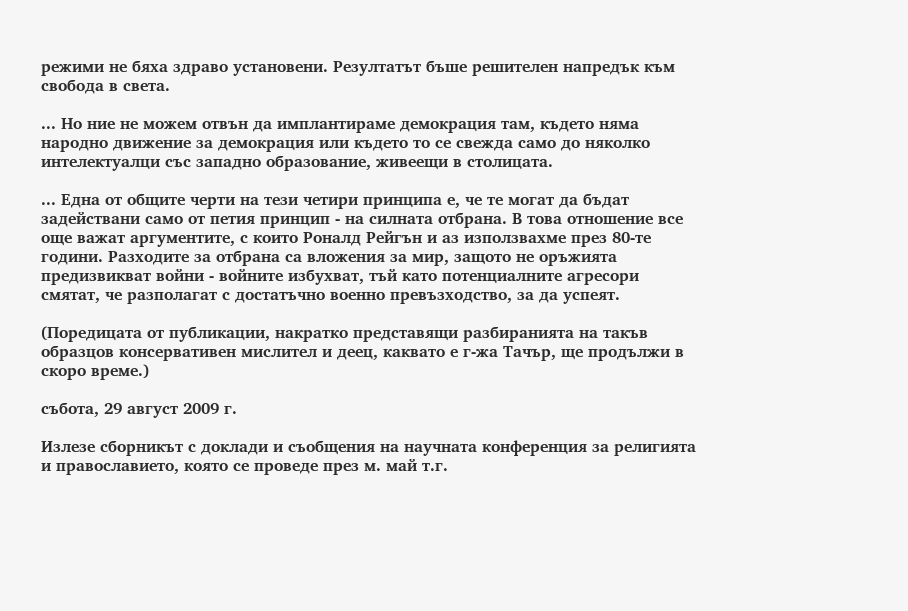режими не бяха здраво установени. Резултатът бъше решителен напредък към свобода в света.

... Но ние не можем отвън да имплантираме демокрация там, където няма народно движение за демокрация или където то се свежда само до няколко интелектуалци със западно образование, живеещи в столицата.

... Една от общите черти на тези четири принципа е, че те могат да бъдат задействани само от петия принцип - на силната отбрана. В това отношение все още важат аргументите, с които Роналд Рейгън и аз използвахме през 80-те години. Разходите за отбрана са вложения за мир, защото не оръжията предизвикват войни - войните избухват, тъй като потенциалните агресори смятат, че разполагат с достатъчно военно превъзходство, за да успеят.

(Поредицата от публикации, накратко представящи разбиранията на такъв образцов консервативен мислител и деец, каквато е г-жа Тачър, ще продължи в скоро време.)

събота, 29 август 2009 г.

Излезе сборникът с доклади и съобщения на научната конференция за религията и православието, която се проведе през м. май т.г.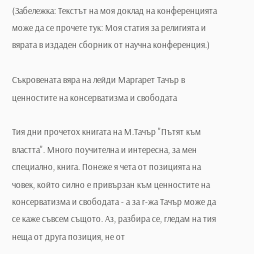(Забележка: Текстът на моя доклад на конференцията може да се прочете тук: Моя статия за религията и вярата в издаден сборник от научна конференция.)

Съкровената вяра на лейди Маргарет Тачър в ценностите на консерватизма и свободата

Тия дни прочетох книгата на М.Тачър "Пътят към властта". Много поучителна и интересна, за мен специално, книга. Понеже я чета от позицията на човек, който силно е привързан към ценностите на консерватизма и свободата - а за г-жа Тачър може да се каже съвсем същото. Аз, разбира се, гледам на тия неща от друга позиция, не от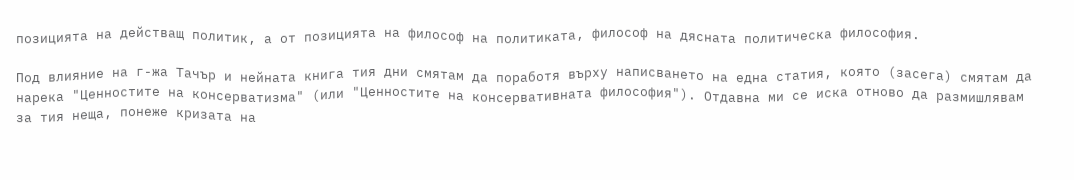позицията на действащ политик, а от позицията на философ на политиката, философ на дясната политическа философия.

Под влияние на г-жа Тачър и нейната книга тия дни смятам да поработя върху написването на една статия, която (засега) смятам да нарека "Ценностите на консерватизма" (или "Ценностите на консервативната философия"). Отдавна ми се иска отново да размишлявам за тия неща, понеже кризата на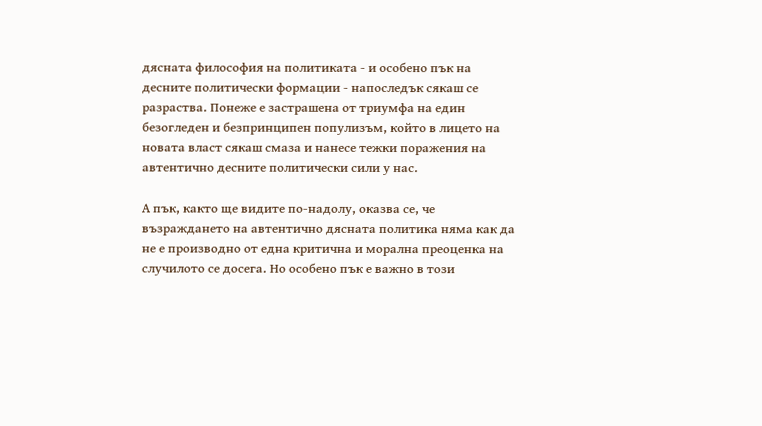дясната философия на политиката - и особено пък на десните политически формации - напоследък сякаш се разраства. Понеже е застрашена от триумфа на един безогледен и безпринципен популизъм, който в лицето на новата власт сякаш смаза и нанесе тежки поражения на автентично десните политически сили у нас.

А пък, както ще видите по-надолу, оказва се, че възраждането на автентично дясната политика няма как да не е производно от една критична и морална преоценка на случилото се досега. Но особено пък е важно в този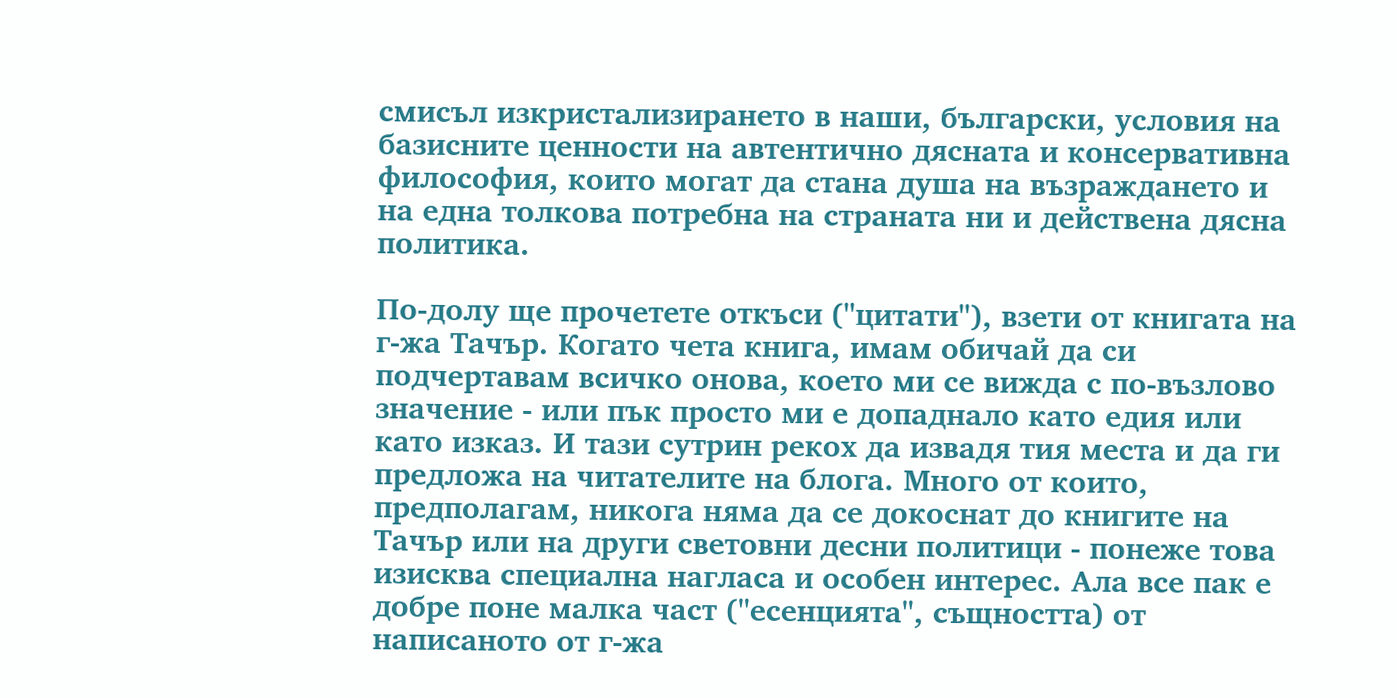смисъл изкристализирането в наши, български, условия на базисните ценности на автентично дясната и консервативна философия, които могат да стана душа на възраждането и на една толкова потребна на страната ни и действена дясна политика.

По-долу ще прочетете откъси ("цитати"), взети от книгата на г-жа Тачър. Когато чета книга, имам обичай да си подчертавам всичко онова, което ми се вижда с по-възлово значение - или пък просто ми е допаднало като едия или като изказ. И тази сутрин рекох да извадя тия места и да ги предложа на читателите на блога. Много от които, предполагам, никога няма да се докоснат до книгите на Тачър или на други световни десни политици - понеже това изисква специална нагласа и особен интерес. Ала все пак е добре поне малка част ("есенцията", същността) от написаното от г-жа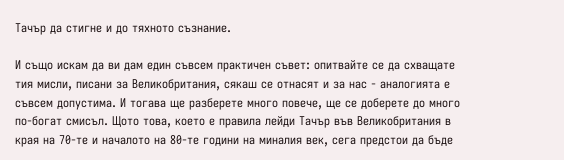Тачър да стигне и до тяхното съзнание.

И също искам да ви дам един съвсем практичен съвет: опитвайте се да схващате тия мисли, писани за Великобритания, сякаш се отнасят и за нас - аналогията е съвсем допустима. И тогава ще разберете много повече, ще се доберете до много по-богат смисъл. Щото това, което е правила лейди Тачър във Великобритания в края на 70-те и началото на 80-те години на миналия век, сега предстои да бъде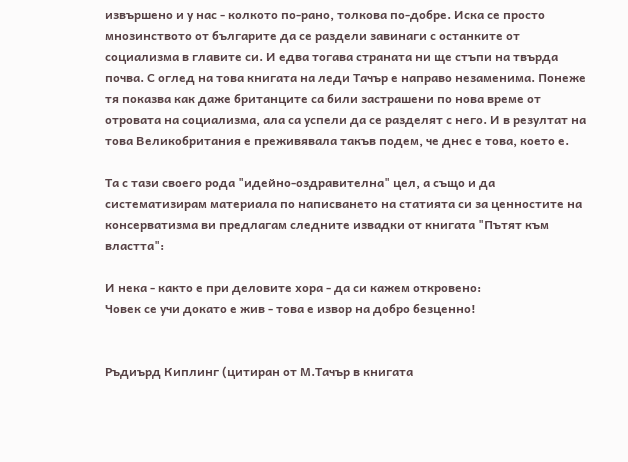извършено и у нас - колкото по-рано, толкова по-добре. Иска се просто мнозинството от българите да се раздели завинаги с останките от социализма в главите си. И едва тогава страната ни ще стъпи на твърда почва. С оглед на това книгата на леди Тачър е направо незаменима. Понеже тя показва как даже британците са били застрашени по нова време от отровата на социализма, ала са успели да се разделят с него. И в резултат на това Великобритания е преживявала такъв подем, че днес е това, което е.

Та с тази своего рода "идейно-оздравителна" цел, а също и да систематизирам материала по написването на статията си за ценностите на консерватизма ви предлагам следните извадки от книгата "Пътят към властта":

И нека - както е при деловите хора - да си кажем откровено:
Човек се учи докато е жив - това е извор на добро безценно!


Ръдиърд Киплинг (цитиран от М.Тачър в книгата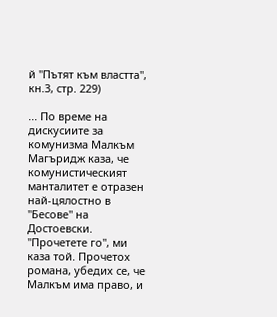й "Пътят към властта", кн.3, стр. 229)

... По време на дискусиите за комунизма Малкъм Магъридж каза, че комунистическият манталитет е отразен най-цялостно в "Бесове" на Достоевски. "Прочетете го", ми каза той. Прочетох романа, убедих се, че Малкъм има право, и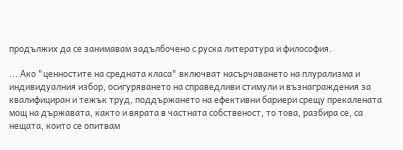продължих да се занимавам задълбочено с руска литература и философия.

... Ако "ценностите на средната класа" включват насърчаването на плурализма и индивидуалния избор, осигуряването на справедливи стимули и възнаграждения за квалифициран и тежък труд, поддържането на ефективни бариери срещу прекалената мощ на държавата, както и вярата в частната собственост, то това, разбира се, са нещата, които се опитвам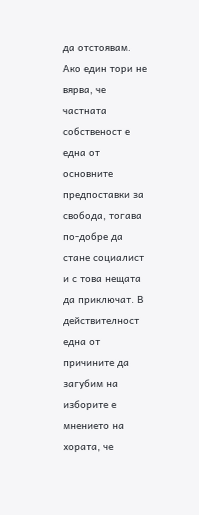да отстоявам. Ако един тори не вярва, че частната собственост е една от основните предпоставки за свобода, тогава по-добре да стане социалист и с това нещата да приключат. В действителност една от причините да загубим на изборите е мнението на хората, че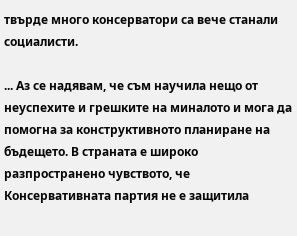твърде много консерватори са вече станали социалисти.

... Аз се надявам, че съм научила нещо от неуспехите и грешките на миналото и мога да помогна за конструктивното планиране на бъдещето. В страната е широко разпространено чувството, че Консервативната партия не е защитила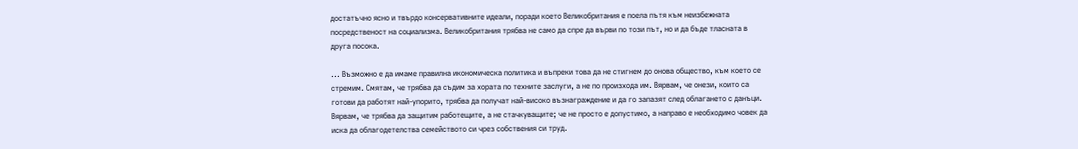достатъчно ясно и твърдо консервативните идеали, поради което Великобритания е поела пътя към неизбежната посредственост на социализма. Великобритания трябва не само да спре да върви по този път, но и да бъде тласната в друга посока.

... Възможно е да имаме правилна икономическа политика и въпреки това да не стигнем до онова общество, към което се стремим. Смятам, че трябва да съдим за хората по техните заслуги, а не по произхода им. Вярвам, че онези, които са готови да работят най-упорито, трябва да получат най-високо възнаграждение и да го запазят след облагането с данъци. Вярвам, че трябва да защитим работещите, а не стачкуващите; че не просто е допустимо, а направо е необходимо човек да иска да облагодетелства семейството си чрез собствения си труд.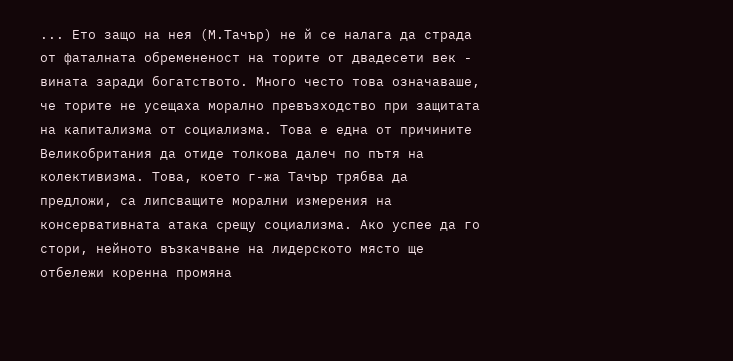... Ето защо на нея (М.Тачър) не й се налага да страда от фаталната обремененост на торите от двадесети век - вината заради богатството. Много често това означаваше, че торите не усещаха морално превъзходство при защитата на капитализма от социализма. Това е една от причините Великобритания да отиде толкова далеч по пътя на колективизма. Това, което г-жа Тачър трябва да предложи, са липсващите морални измерения на консервативната атака срещу социализма. Ако успее да го стори, нейното възкачване на лидерското място ще отбележи коренна промяна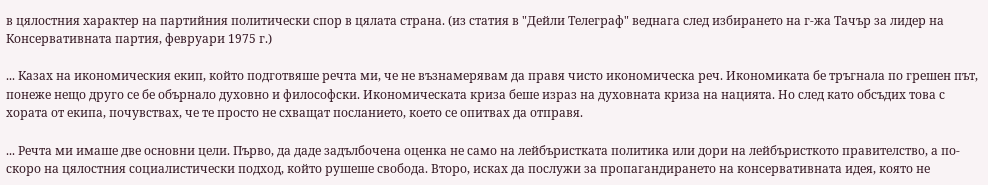в цялостния характер на партийния политически спор в цялата страна. (из статия в "Дейли Телеграф" веднага след избирането на г-жа Тачър за лидер на Консервативната партия, февруари 1975 г.)

... Казах на икономическия екип, който подготвяше речта ми, че не възнамерявам да правя чисто икономическа реч. Икономиката бе тръгнала по грешен път, понеже нещо друго се бе обърнало духовно и философски. Икономическата криза беше израз на духовната криза на нацията. Но след като обсъдих това с хората от екипа, почувствах, че те просто не схващат посланието, което се опитвах да отправя.

... Речта ми имаше две основни цели. Първо, да даде задълбочена оценка не само на лейбъристката политика или дори на лейбъристкото правителство, а по-скоро на цялостния социалистически подход, който рушеше свобода. Второ, исках да послужи за пропагандирането на консервативната идея, която не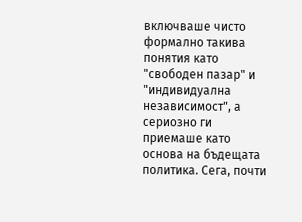включваше чисто формално такива понятия като "свободен пазар" и "индивидуална независимост", а сериозно ги приемаше като основа на бъдещата политика. Сега, почти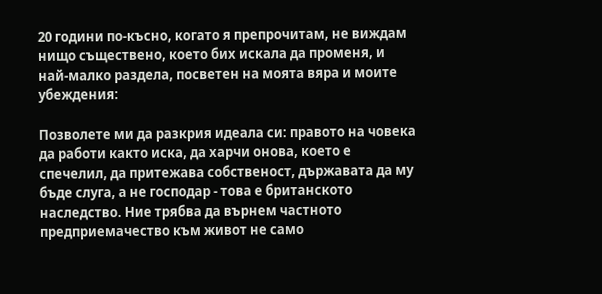20 години по-късно, когато я препрочитам, не виждам нищо съществено, което бих искала да променя, и най-малко раздела, посветен на моята вяра и моите убеждения:

Позволете ми да разкрия идеала си: правото на човека да работи както иска, да харчи онова, което е спечелил, да притежава собственост, държавата да му бъде слуга, а не господар - това е британското наследство. Ние трябва да върнем частното предприемачество към живот не само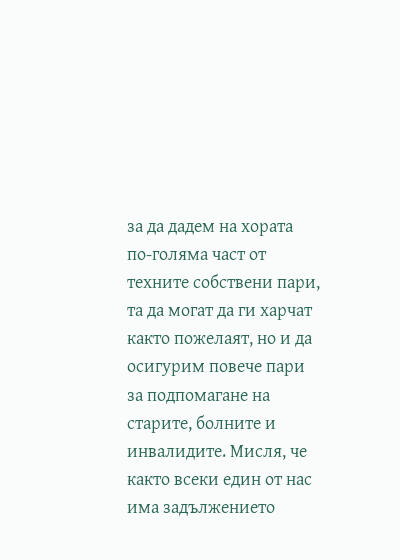за да дадем на хората по-голяма част от техните собствени пари, та да могат да ги харчат както пожелаят, но и да осигурим повече пари за подпомагане на старите, болните и инвалидите. Мисля, че както всеки един от нас има задължението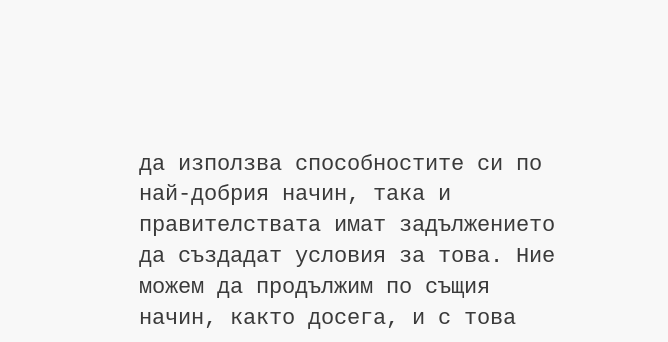да използва способностите си по най-добрия начин, така и правителствата имат задължението да създадат условия за това. Ние можем да продължим по същия начин, както досега, и с това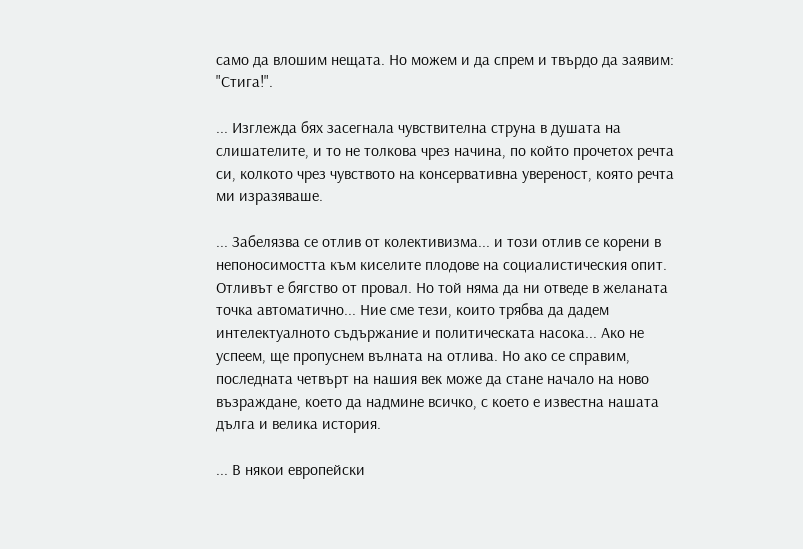само да влошим нещата. Но можем и да спрем и твърдо да заявим: "Стига!".

... Изглежда бях засегнала чувствителна струна в душата на слишателите, и то не толкова чрез начина, по който прочетох речта си, колкото чрез чувството на консервативна увереност, която речта ми изразяваше.

... Забелязва се отлив от колективизма... и този отлив се корени в непоносимостта към киселите плодове на социалистическия опит. Отливът е бягство от провал. Но той няма да ни отведе в желаната точка автоматично... Ние сме тези, които трябва да дадем интелектуалното съдържание и политическата насока... Ако не успеем, ще пропуснем вълната на отлива. Но ако се справим, последната четвърт на нашия век може да стане начало на ново възраждане, което да надмине всичко, с което е известна нашата дълга и велика история.

... В някои европейски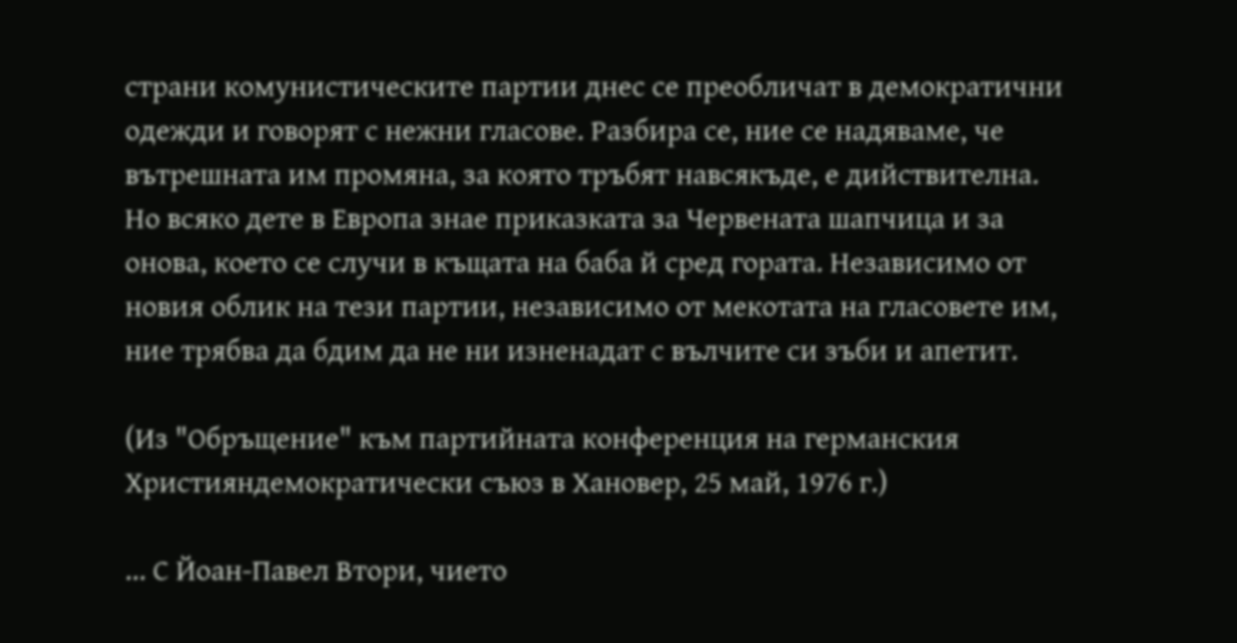страни комунистическите партии днес се преобличат в демократични одежди и говорят с нежни гласове. Разбира се, ние се надяваме, че вътрешната им промяна, за която тръбят навсякъде, е дийствителна. Но всяко дете в Европа знае приказката за Червената шапчица и за онова, което се случи в къщата на баба й сред гората. Независимо от новия облик на тези партии, независимо от мекотата на гласовете им, ние трябва да бдим да не ни изненадат с вълчите си зъби и апетит.

(Из "Обръщение" към партийната конференция на германския Християндемократически съюз в Хановер, 25 май, 1976 г.)

... С Йоан-Павел Втори, чието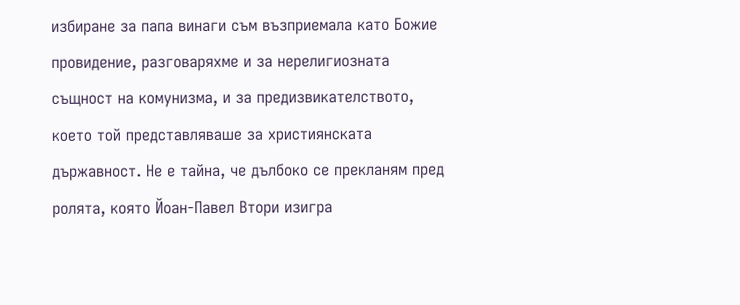избиране за папа винаги съм възприемала като Божие провидение, разговаряхме и за нерелигиозната същност на комунизма, и за предизвикателството, което той представляваше за християнската държавност. Не е тайна, че дълбоко се прекланям пред ролята, която Йоан-Павел Втори изигра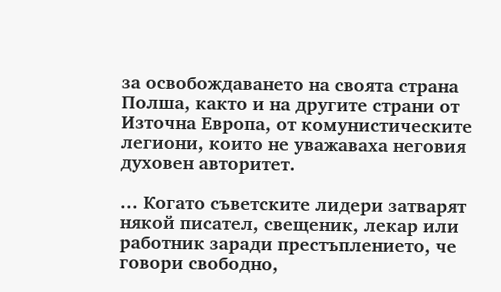за освобождаването на своята страна Полша, както и на другите страни от Източна Европа, от комунистическите легиони, които не уважаваха неговия духовен авторитет.

... Когато съветските лидери затварят някой писател, свещеник, лекар или работник заради престъплението, че говори свободно,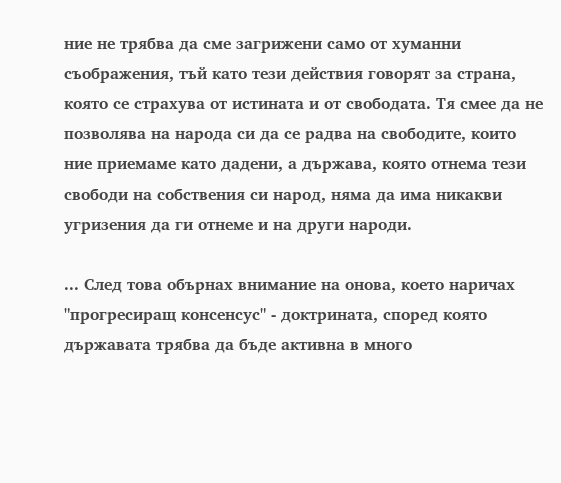ние не трябва да сме загрижени само от хуманни съображения, тъй като тези действия говорят за страна, която се страхува от истината и от свободата. Тя смее да не позволява на народа си да се радва на свободите, които ние приемаме като дадени, а държава, която отнема тези свободи на собствения си народ, няма да има никакви угризения да ги отнеме и на други народи.

... След това обърнах внимание на онова, което наричах "прогресиращ консенсус" - доктрината, според която държавата трябва да бъде активна в много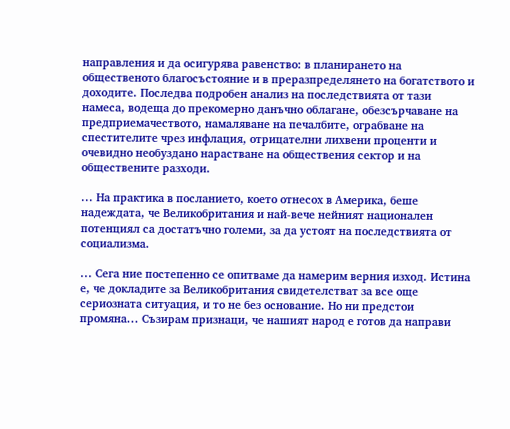направления и да осигурява равенство: в планирането на общественото благосъстояние и в преразпределянето на богатството и доходите. Последва подробен анализ на последствията от тази намеса, водеща до прекомерно данъчно облагане, обезсърчаване на предприемачеството, намаляване на печалбите, ограбване на спестителите чрез инфлация, отрицателни лихвени проценти и очевидно необуздано нарастване на обществения сектор и на обществените разходи.

... На практика в посланието, което отнесох в Америка, беше надеждата, че Великобритания и най-вече нейният национален потенциял са достатъчно големи, за да устоят на последствията от социализма.

... Сега ние постепенно се опитваме да намерим верния изход. Истина е, че докладите за Великобритания свидетелстват за все още сериозната ситуация, и то не без основание. Но ни предстои промяна... Съзирам признаци, че нашият народ е готов да направи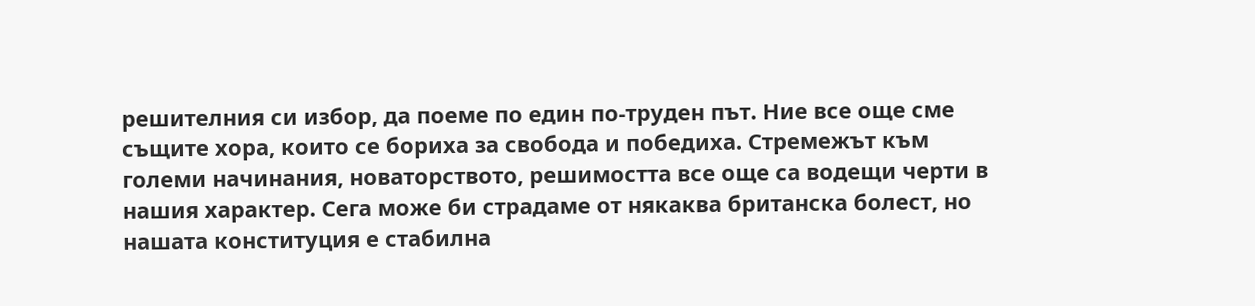решителния си избор, да поеме по един по-труден път. Ние все още сме същите хора, които се бориха за свобода и победиха. Стремежът към големи начинания, новаторството, решимостта все още са водещи черти в нашия характер. Сега може би страдаме от някаква британска болест, но нашата конституция е стабилна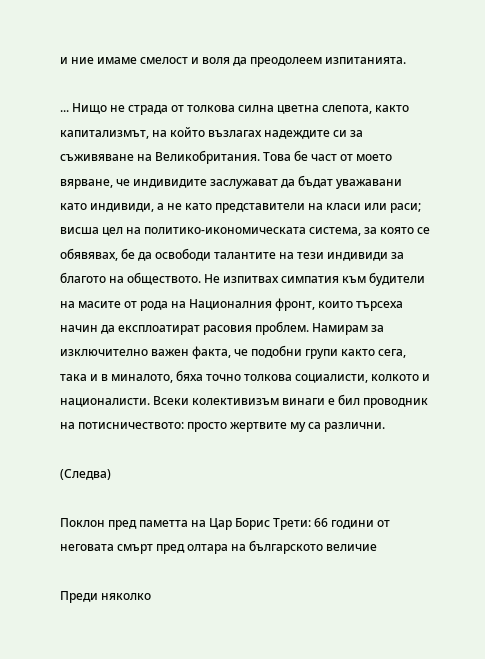и ние имаме смелост и воля да преодолеем изпитанията.

... Нищо не страда от толкова силна цветна слепота, както капитализмът, на който възлагах надеждите си за съживяване на Великобритания. Това бе част от моето вярване, че индивидите заслужават да бъдат уважавани като индивиди, а не като представители на класи или раси; висша цел на политико-икономическата система, за която се обявявах, бе да освободи талантите на тези индивиди за благото на обществото. Не изпитвах симпатия към будители на масите от рода на Националния фронт, които търсеха начин да експлоатират расовия проблем. Намирам за изключително важен факта, че подобни групи както сега, така и в миналото, бяха точно толкова социалисти, колкото и националисти. Всеки колективизъм винаги е бил проводник на потисничеството: просто жертвите му са различни.

(Следва)

Поклон пред паметта на Цар Борис Трети: 66 години от неговата смърт пред олтара на българското величие

Преди няколко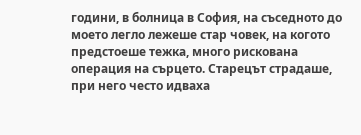години, в болница в София, на съседното до моето легло лежеше стар човек, на когото предстоеше тежка, много рискована операция на сърцето. Старецът страдаше, при него често идваха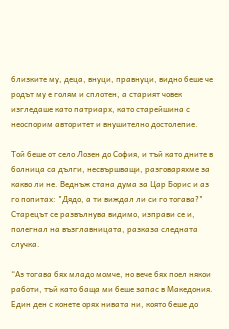близките му, деца, внуци, правнуци, видно беше че родът му е голям и сплотен, а старият човек изгледаше като патриарх, като старейшина с неоспорим авторитет и внушително достолепие.

Той беше от село Лозен до София, и тъй като дните в болница са дълги, несвършващи, разговаряхме за какво ли не. Веднъж стана дума за Цар Борис и аз го попитах: "Дядо, а ти виждал ли си го тогава?" Старецът се развълнува видимо, изправи се и, полегнал на възглавницата, разказа следната случка.

“Аз тогава бях младо момче, но вече бях поел някои работи, тъй като баща ми беше запас в Македония. Един ден с конете орях нивата ни, която беше до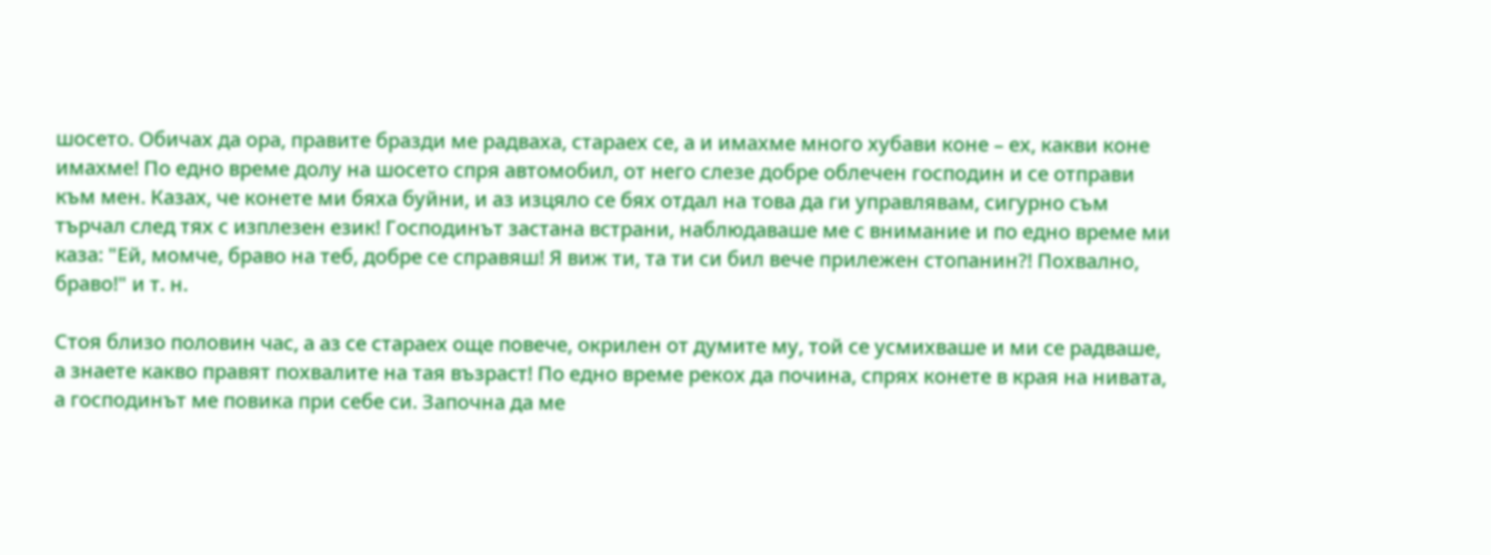шосето. Обичах да ора, правите бразди ме радваха, стараех се, а и имахме много хубави коне – ех, какви коне имахме! По едно време долу на шосето спря автомобил, от него слезе добре облечен господин и се отправи към мен. Казах, че конете ми бяха буйни, и аз изцяло се бях отдал на това да ги управлявам, сигурно съм търчал след тях с изплезен език! Господинът застана встрани, наблюдаваше ме с внимание и по едно време ми каза: "Ей, момче, браво на теб, добре се справяш! Я виж ти, та ти си бил вече прилежен стопанин?! Похвално, браво!" и т. н.

Стоя близо половин час, а аз се стараех още повече, окрилен от думите му, той се усмихваше и ми се радваше, а знаете какво правят похвалите на тая възраст! По едно време рекох да почина, спрях конете в края на нивата, а господинът ме повика при себе си. Започна да ме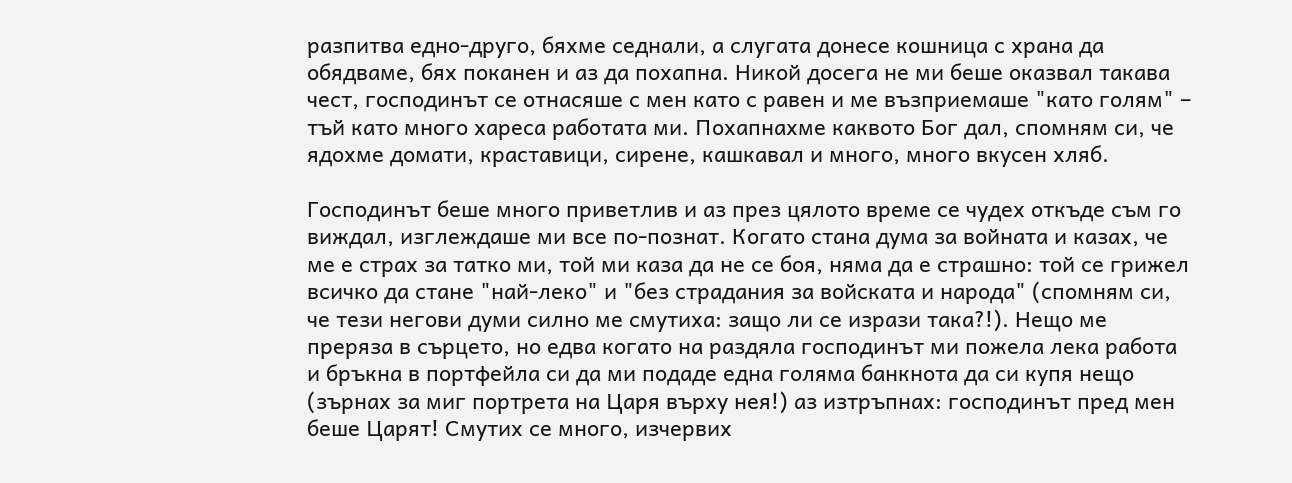разпитва едно-друго, бяхме седнали, а слугата донесе кошница с храна да обядваме, бях поканен и аз да похапна. Никой досега не ми беше оказвал такава чест, господинът се отнасяше с мен като с равен и ме възприемаше "като голям" – тъй като много хареса работата ми. Похапнахме каквото Бог дал, спомням си, че ядохме домати, краставици, сирене, кашкавал и много, много вкусен хляб.

Господинът беше много приветлив и аз през цялото време се чудех откъде съм го виждал, изглеждаше ми все по-познат. Когато стана дума за войната и казах, че ме е страх за татко ми, той ми каза да не се боя, няма да е страшно: той се грижел всичко да стане "най-леко" и "без страдания за войската и народа" (спомням си, че тези негови думи силно ме смутиха: защо ли се изрази така?!). Нещо ме преряза в сърцето, но едва когато на раздяла господинът ми пожела лека работа и бръкна в портфейла си да ми подаде една голяма банкнота да си купя нещо (зърнах за миг портрета на Царя върху нея!) аз изтръпнах: господинът пред мен беше Царят! Смутих се много, изчервих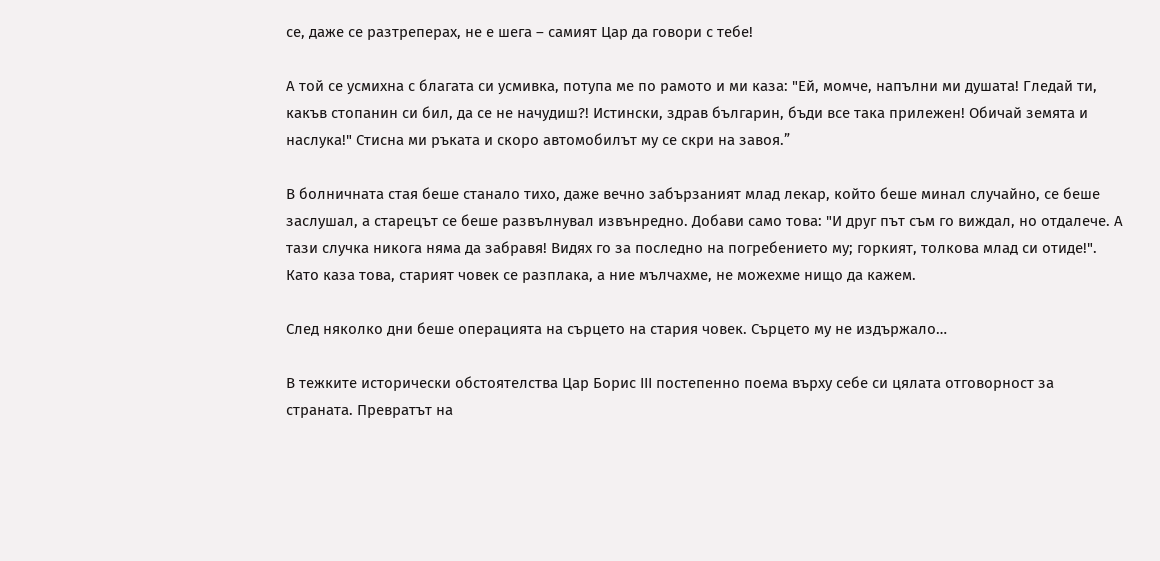се, даже се разтреперах, не е шега – самият Цар да говори с тебе!

А той се усмихна с благата си усмивка, потупа ме по рамото и ми каза: "Ей, момче, напълни ми душата! Гледай ти, какъв стопанин си бил, да се не начудиш?! Истински, здрав българин, бъди все така прилежен! Обичай земята и наслука!" Стисна ми ръката и скоро автомобилът му се скри на завоя.”

В болничната стая беше станало тихо, даже вечно забързаният млад лекар, който беше минал случайно, се беше заслушал, а старецът се беше развълнувал извънредно. Добави само това: "И друг път съм го виждал, но отдалече. А тази случка никога няма да забравя! Видях го за последно на погребението му; горкият, толкова млад си отиде!". Като каза това, старият човек се разплака, а ние мълчахме, не можехме нищо да кажем.

След няколко дни беше операцията на сърцето на стария човек. Сърцето му не издържало…

В тежките исторически обстоятелства Цар Борис ІІІ постепенно поема върху себе си цялата отговорност за страната. Превратът на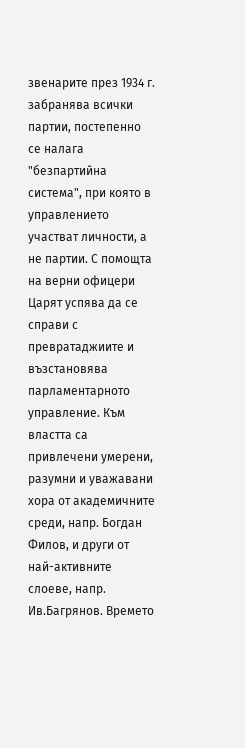звенарите през 1934 г. забранява всички партии, постепенно се налага "безпартийна система", при която в управлението участват личности, а не партии. С помощта на верни офицери Царят успява да се справи с превратаджиите и възстановява парламентарното управление. Към властта са привлечени умерени, разумни и уважавани хора от академичните среди, напр. Богдан Филов, и други от най-активните слоеве, напр. Ив.Багрянов. Времето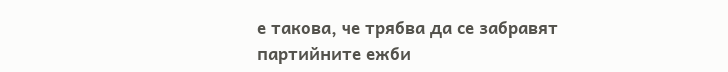е такова, че трябва да се забравят партийните ежби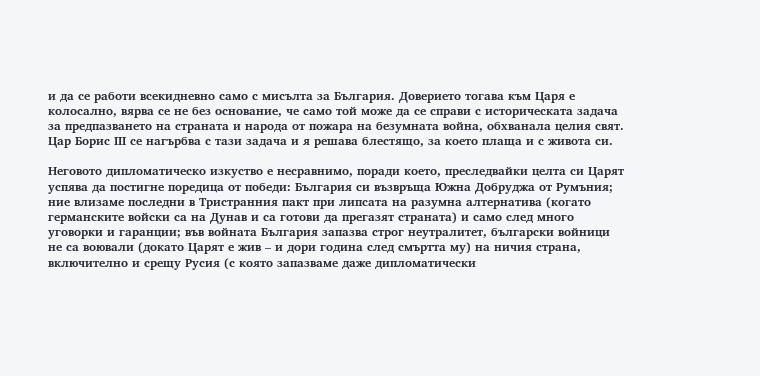и да се работи всекидневно само с мисълта за България. Доверието тогава към Царя е колосално, вярва се не без основание, че само той може да се справи с историческата задача за предпазването на страната и народа от пожара на безумната война, обхванала целия свят. Цар Борис ІІІ се нагърбва с тази задача и я решава блестящо, за което плаща и с живота си.

Неговото дипломатическо изкуство е несравнимо, поради което, преследвайки целта си Царят успява да постигне поредица от победи: България си възвръща Южна Добруджа от Румъния; ние влизаме последни в Тристранния пакт при липсата на разумна алтернатива (когато германските войски са на Дунав и са готови да прегазят страната) и само след много уговорки и гаранции; във войната България запазва строг неутралитет, български войници не са воювали (докато Царят е жив – и дори година след смъртта му) на ничия страна, включително и срещу Русия (с която запазваме даже дипломатически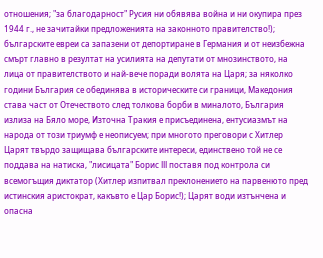отношения; "за благодарност" Русия ни обявява война и ни окупира през 1944 г., не зачитайки предложенията на законното правителство!); българските евреи са запазени от депортиране в Германия и от неизбежна смърт главно в резултат на усилията на депутати от мнозинството, на лица от правителството и най-вече поради волята на Царя; за няколко години България се обединява в историческите си граници, Македония става част от Отечеството след толкова борби в миналото, България излиза на Бяло море, Източна Тракия е присъединена, ентусиазмът на народа от този триумф е неописуем; при многото преговори с Хитлер Царят твърдо защищава българските интереси, единствено той не се поддава на натиска, "лисицата" Борис ІІІ поставя под контрола си всемогъщия диктатор (Хитлер изпитвал преклонението на парвенюто пред истинския аристократ, какъвто е Цар Борис!); Царят води изтънчена и опасна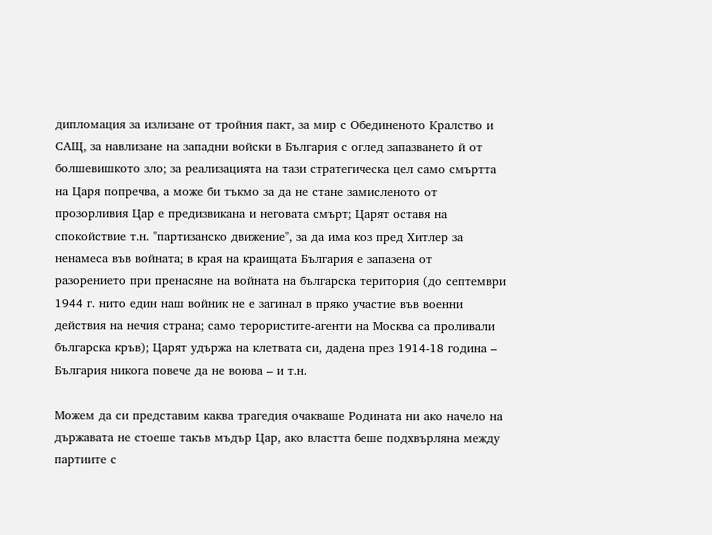дипломация за излизане от тройния пакт, за мир с Обединеното Кралство и САЩ, за навлизане на западни войски в България с оглед запазването й от болшевишкото зло; за реализацията на тази стратегическа цел само смъртта на Царя попречва, а може би тъкмо за да не стане замисленото от прозорливия Цар е предизвикана и неговата смърт; Царят оставя на спокойствие т.н. "партизанско движение", за да има коз пред Хитлер за ненамеса във войната; в края на краищата България е запазена от разорението при пренасяне на войната на българска територия (до септември 1944 г. нито един наш войник не е загинал в пряко участие във военни действия на нечия страна; само терористите-агенти на Москва са проливали българска кръв); Царят удържа на клетвата си, дадена през 1914-18 година – България никога повече да не воюва – и т.н.

Можем да си представим каква трагедия очакваше Родината ни ако начело на държавата не стоеше такъв мъдър Цар, ако властта беше подхвърляна между партиите с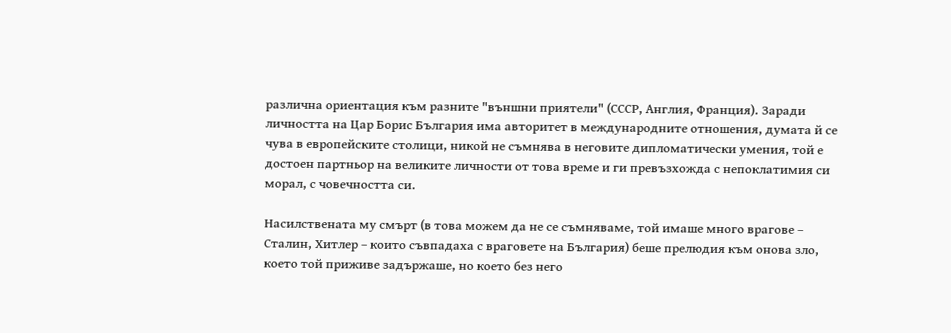различна ориентация към разните "външни приятели" (СССР, Англия, Франция). Заради личността на Цар Борис България има авторитет в международните отношения, думата й се чува в европейските столици, никой не съмнява в неговите дипломатически умения, той е достоен партньор на великите личности от това време и ги превъзхожда с непоклатимия си морал, с човечността си.

Насилствената му смърт (в това можем да не се съмняваме, той имаше много врагове – Сталин, Хитлер – които съвпадаха с враговете на България) беше прелюдия към онова зло, което той приживе задържаше, но което без него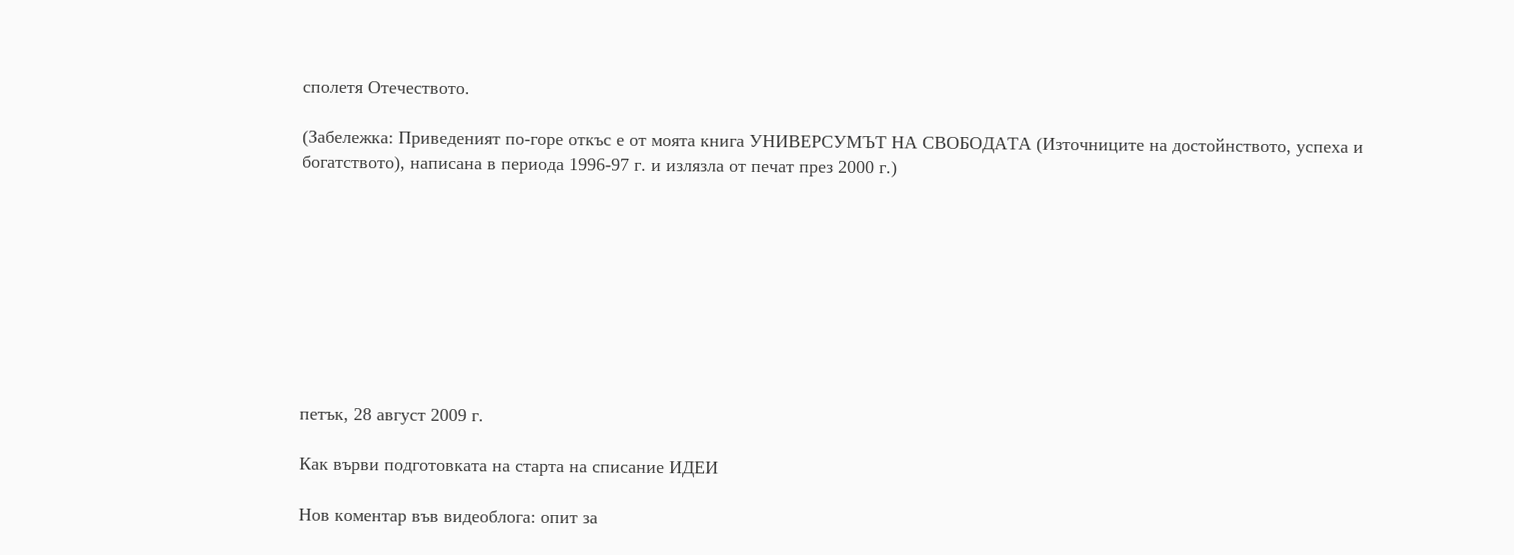сполетя Отечеството.

(Забележка: Приведеният по-горе откъс е от моята книга УНИВЕРСУМЪТ НА СВОБОДАТА (Източниците на достойнството, успеха и богатството), написана в периода 1996-97 г. и излязла от печат през 2000 г.)









петък, 28 август 2009 г.

Как върви подготовката на старта на списание ИДЕИ

Нов коментар във видеоблога: опит за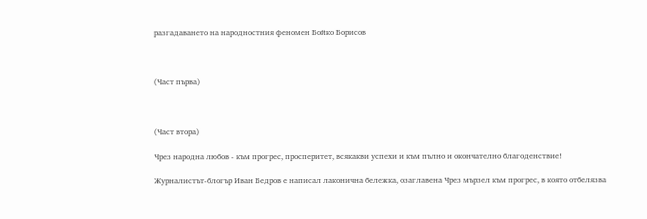разгадаването на народностния феномен Бойко Борисов



(Част първа)



(Част втора)

Чрез народна любов - към прогрес, просперитет, всякакви успехи и към пълно и окончателно благоденствие!

Журналистът-блогър Иван Бедров е написал лаконична бележка, озаглавена Чрез мързел към прогрес, в която отбелязва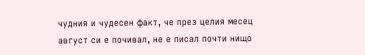чудния и чудесен факт, че през целия месец август си е почивал, не е писал почти нищо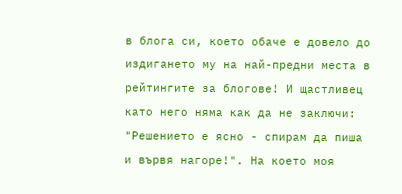в блога си, което обаче е довело до издигането му на най-предни места в рейтингите за блогове! И щастливец като него няма как да не заключи: "Решението е ясно - спирам да пиша и вървя нагоре!". На което моя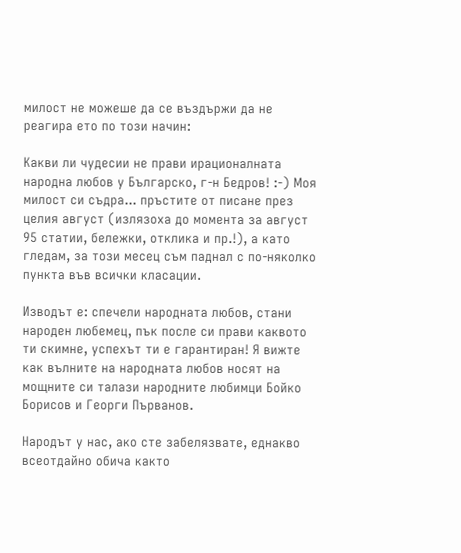милост не можеше да се въздържи да не реагира ето по този начин:

Какви ли чудесии не прави ирационалната народна любов у Българско, г-н Бедров! :-) Моя милост си съдра... пръстите от писане през целия август (излязоха до момента за август 95 статии, бележки, отклика и пр.!), а като гледам, за този месец съм паднал с по-няколко пункта във всички класации.

Изводът е: спечели народната любов, стани народен любемец, пък после си прави каквото ти скимне, успехът ти е гарантиран! Я вижте как вълните на народната любов носят на мощните си талази народните любимци Бойко Борисов и Георги Първанов.

Народът у нас, ако сте забелязвате, еднакво всеотдайно обича както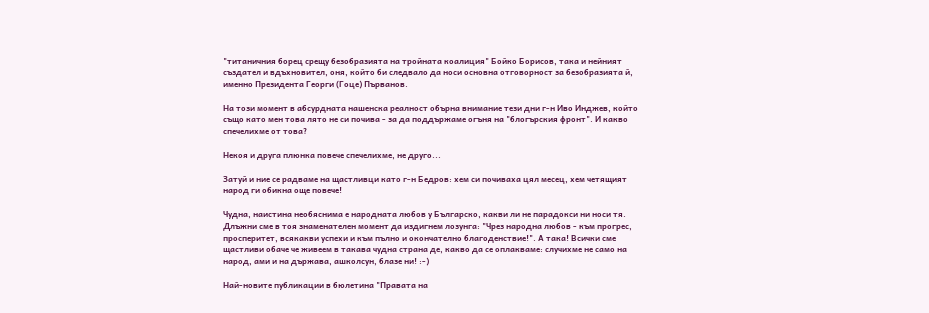"титаничния борец срещу безобразията на тройната коалиция" Бойко Борисов, така и нейният създател и вдъхновител, оня, който би следвало да носи основна отговорност за безобразията й, именно Президента Георги (Гоце) Първанов.

На този момент в абсурдната нашенска реалност обърна внимание тези дни г-н Иво Инджев, който също като мен това лято не си почива - за да поддържаме огъня на "блогърския фронт". И какво спечелихме от това?

Некоя и друга плюнка повече спечелихме, не друго...

Затуй и ние се радваме на щастливци като г-н Бедров: хем си почиваха цял месец, хем четящият народ ги обикна още повече!

Чудна, наистина необяснима е народната любов у Българско, какви ли не парадокси ни носи тя. Длъжни сме в тоя знаменателен момент да издигнем лозунга: "Чрез народна любов - към прогрес, просперитет, всякакви успехи и към пълно и окончателно благоденствие!". А така! Всички сме щастливи обаче че живеем в такава чудна страна де, какво да се оплакваме: случихме не само на народ, ами и на държава, ашколсун, блазе ни! :-)

Най-новите публикации в бюлетина "Правата на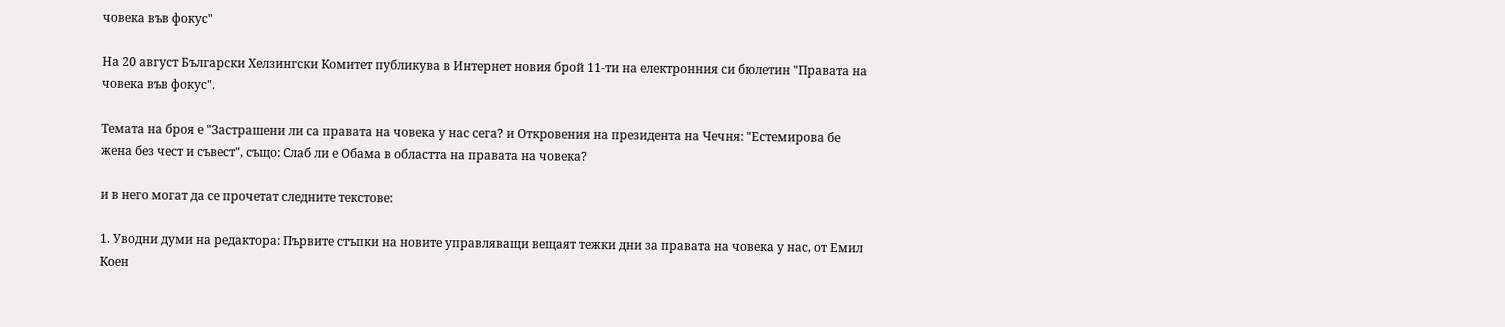човека във фокус"

На 20 август Български Хелзингски Комитет публикува в Интернет новия брой 11-ти на електронния си бюлетин "Правата на човека във фокус".

Темата на броя е "Застрашени ли са правата на човека у нас сега? и Откровения на президента на Чечня: "Естемирова бе жена без чест и съвест", също: Слаб ли е Обама в областта на правата на човека?

и в него могат да се прочетат следните текстове:

1. Уводни думи на редактора: Първите стъпки на новите управляващи вещаят тежки дни за правата на човека у нас, от Емил Коен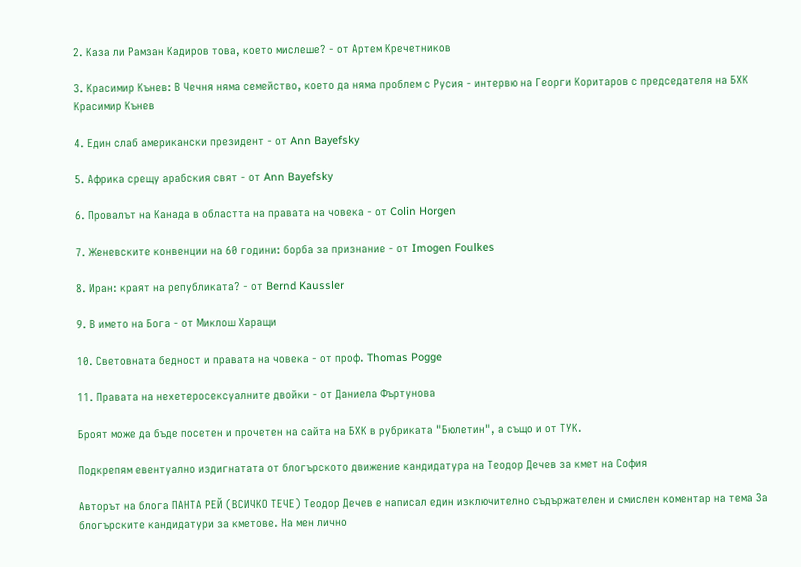2. Каза ли Рамзан Кадиров това, което мислеше? - от Артем Кречетников

3. Красимир Кънев: В Чечня няма семейство, което да няма проблем с Русия - интервю на Георги Коритаров с председателя на БХК Красимир Кънев

4. Един слаб американски президент - от Ann Bayefsky

5. Африка срещу арабския свят - от Ann Bayefsky

6. Провалът на Канада в областта на правата на човека - от Colin Horgen

7. Женевските конвенции на 60 години: борба за признание - от Imogen Foulkes

8. Иран: краят на републиката? - от Bernd Kaussler

9. В името на Бога - от Миклош Харащи

10. Световната бедност и правата на човека - от проф. Thomas Pogge

11. Правата на нехетеросексуалните двойки - от Даниела Фъртунова

Броят може да бъде посетен и прочетен на сайта на БХК в рубриката "Бюлетин", а също и от ТУК.

Подкрепям евентуално издигнатата от блогърското движение кандидатура на Теодор Дечев за кмет на София

Авторът на блога ПАНТА РЕЙ (ВСИЧКО ТЕЧЕ) Теодор Дечев е написал един изключително съдържателен и смислен коментар на тема За блогърските кандидатури за кметове. На мен лично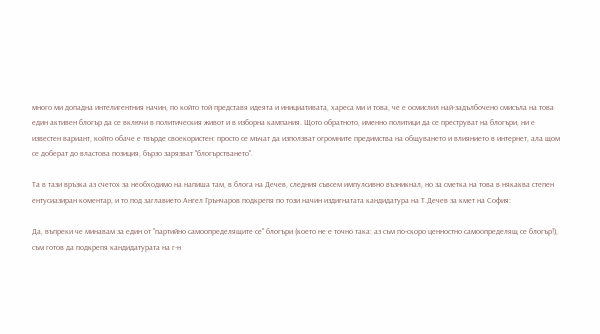много ми допадна интелигентния начин, по който той представя идеята и инициативата, хареса ми и това, че е осмислил най-задълбочено смисъла на това един активен блогър да се включи в политическия живот и в изборна кампания. Щото обратното, именно политици да се преструват на блогъри, ни е известен вариант, който обаче е твърде своекористен: просто се мъчат да използват огромните предимства на общуването и влиянието в интернет, ала щом се доберат до властова позиция, бързо зарязват "блогърстването".

Та в тази връзка аз счетох за необходимо на напиша там, в блога на Дечев, следния съвсем импулсивно възникнал, но за сметка на това в някаква степен ентусиазиран коментар, и то под заглавието Ангел Грънчаров подкрепя по този начин издигнатата кандидатура на Т.Дечев за кмет на София:

Да, въпреки че минавам за един от "партийно самоопределящите се" блогъри (което не е точно така: аз съм по-скоро ценностно самоопределящ се блогър!), съм готов да подкрепя кандидатурата на г-н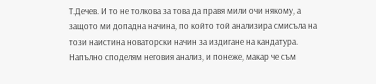Т.Дечев. И то не толкова за това да правя мили очи някому, а защото ми допадна начина, по който той анализира смисъла на този наистина новаторски начин за издигане на кандатура. Напълно споделям неговия анализ, и понеже, макар че съм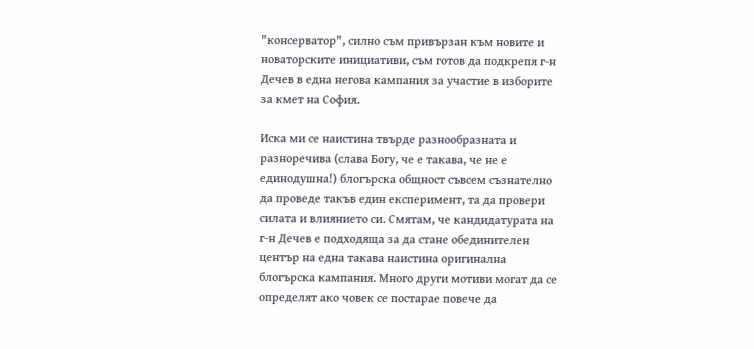"консерватор", силно съм привързан към новите и новаторските инициативи, съм готов да подкрепя г-н Дечев в една негова кампания за участие в изборите за кмет на София.

Иска ми се наистина твърде разнообразната и разноречива (слава Богу, че е такава, че не е единодушна!) блогърска общност съвсем съзнателно да проведе такъв един експеримент, та да провери силата и влиянието си. Смятам, че кандидатурата на г-н Дечев е подходяща за да стане обединителен център на една такава наистина оригинална блогърска кампания. Много други мотиви могат да се определят ако човек се постарае повече да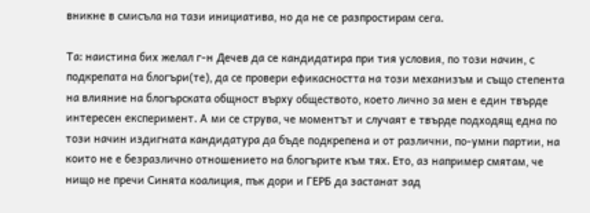вникне в смисъла на тази инициатива, но да не се разпростирам сега.

Та: наистина бих желал г-н Дечев да се кандидатира при тия условия, по този начин, с подкрепата на блогъри(те), да се провери ефикасността на този механизъм и също степента на влияние на блогърската общност върху обществото, което лично за мен е един твърде интересен експеримент. А ми се струва, че моментът и случаят е твърде подходящ една по този начин издигната кандидатура да бъде подкрепена и от различни, по-умни партии, на които не е безразлично отношението на блогърите към тях. Ето, аз например смятам, че нищо не пречи Синята коалиция, пък дори и ГЕРБ да застанат зад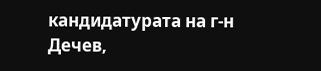кандидатурата на г-н Дечев,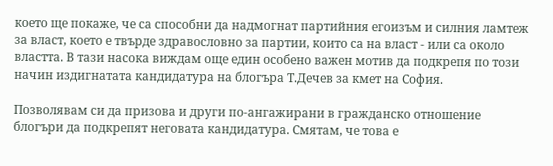което ще покаже, че са способни да надмогнат партийния егоизъм и силния ламтеж за власт, което е твърде здравословно за партии, които са на власт - или са около властта. В тази насока виждам още един особено важен мотив да подкрепя по този начин издигнатата кандидатура на блогъра Т.Дечев за кмет на София.

Позволявам си да призова и други по-ангажирани в гражданско отношение блогъри да подкрепят неговата кандидатура. Смятам, че това е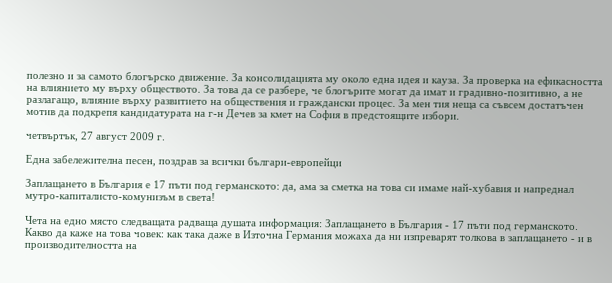полезно и за самото блогърско движение. За консолидацията му около една идея и кауза. За проверка на ефикасността на влиянието му върху обществото. За това да се разбере, че блогърите могат да имат и градивно-позитивно, а не разлагащо, влияние върху развитието на обществения и граждански процес. За мен тия неща са съвсем достатъчен мотив да подкрепя кандидатурата на г-н Дечев за кмет на София в предстоящите избори.

четвъртък, 27 август 2009 г.

Една забележителна песен, поздрав за всички българи-европейци

Заплащането в България е 17 пъти под германското: да, ама за сметка на това си имаме най-хубавия и напреднал мутро-капиталисто-комунизъм в света!

Чета на едно място следващата радваща душата информация: Заплащането в България - 17 пъти под германското. Какво да каже на това човек: как така даже в Източна Германия можаха да ни изпреварят толкова в заплащането - и в производителността на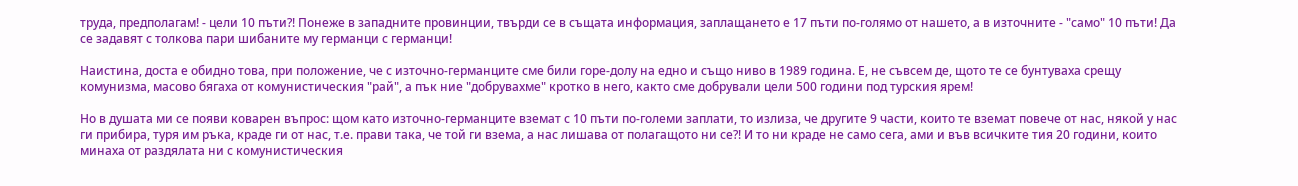труда, предполагам! - цели 10 пъти?! Понеже в западните провинции, твърди се в същата информация, заплащането е 17 пъти по-голямо от нашето, а в източните - "само" 10 пъти! Да се задавят с толкова пари шибаните му германци с германци!

Наистина, доста е обидно това, при положение, че с източно-германците сме били горе-долу на едно и също ниво в 1989 година. Е, не съвсем де, щото те се бунтуваха срещу комунизма, масово бягаха от комунистическия "рай", а пък ние "добрувахме" кротко в него, както сме добрували цели 500 години под турския ярем!

Но в душата ми се появи коварен въпрос: щом като източно-германците вземат с 10 пъти по-големи заплати, то излиза, че другите 9 части, които те вземат повече от нас, някой у нас ги прибира, туря им ръка, краде ги от нас, т.е. прави така, че той ги взема, а нас лишава от полагащото ни се?! И то ни краде не само сега, ами и във всичките тия 20 години, които минаха от раздялата ни с комунистическия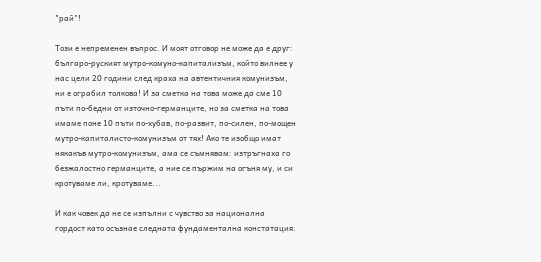"рай"!

Този е непременен въпрос. И моят отговор не може да е друг: българо-руският мутро-комуно-капитализъм, който вилнее у нас цели 20 години след краха на автентичния комунизъм, ни е ограбил толкова! И за сметка на това може да сме 10 пъти по-бедни от източно-германците, но за сметка на това имаме поне 10 пъти по-хубав, по-развит, по-силен, по-мощен мутро-капиталисто-комунизъм от тях! Ако те изобщо имат някакъв мутро-комунизъм, ама се съмнявам: изтръгнаха го безжалостно германците, а ние се пържим на огъня му, и си кротуваме ли, кротуваме...

И как човек да не се изпълни с чувство за национална гордост като осъзнае следната фундаментална констатация: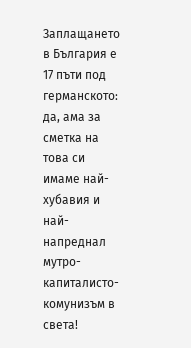Заплащането в България е 17 пъти под германското: да, ама за сметка на това си имаме най-хубавия и най-напреднал мутро-капиталисто-комунизъм в света!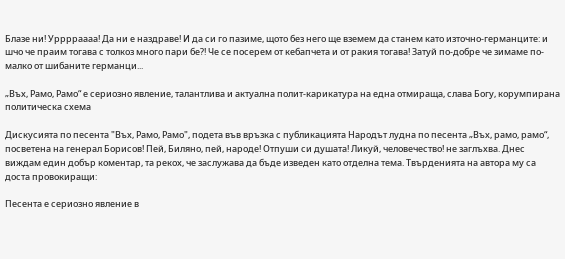Блазе ни! Урррраааа! Да ни е наздраве! И да си го пазиме, щото без него ще вземем да станем като източно-германците: и шчо че праим тогава с толкоз много пари бе?! Че се посерем от кебапчета и от ракия тогава! Затуй по-добре че зимаме по-малко от шибаните германци...

„Въх, Рамо, Рамо“ е сериозно явление, талантлива и актуална полит-карикатура на една отмираща, слава Богу, корумпирана политическа схема

Дискусията по песента "Въх, Рамо, Рамо", подета във връзка с публикацията Народът лудна по песента „Въх, рамо, рамо“, посветена на генерал Борисов! Пей, Биляно, пей, народе! Отпуши си душата! Ликуй, человечество! не заглъхва. Днес виждам един добър коментар, та рекох, че заслужава да бъде изведен като отделна тема. Твърденията на автора му са доста провокиращи:

Песента е сериозно явление в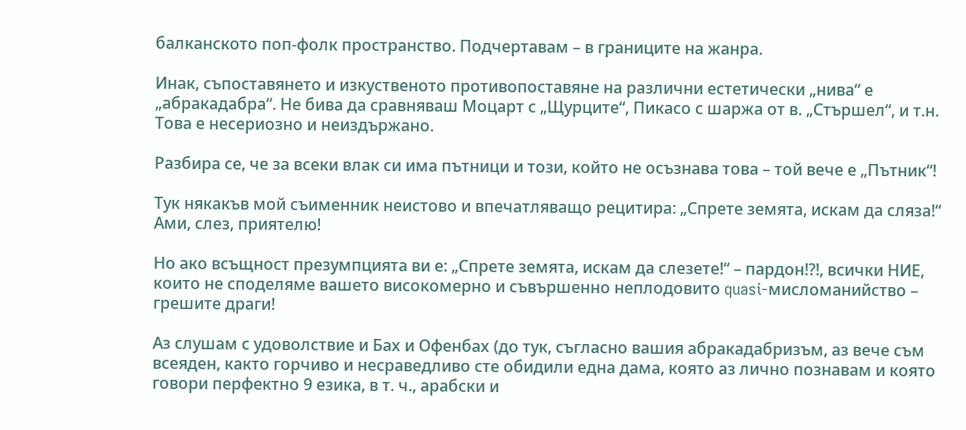балканското поп-фолк пространство. Подчертавам – в границите на жанра.

Инак, съпоставянето и изкуственото противопоставяне на различни естетически „нива“ е „абракадабра“. Не бива да сравняваш Моцарт с „Щурците“, Пикасо с шаржа от в. „Стършел“, и т.н. Това е несериозно и неиздържано.

Разбира се, че за всеки влак си има пътници и този, който не осъзнава това – той вече е „Пътник“!

Тук някакъв мой съименник неистово и впечатляващо рецитира: „Спрете земята, искам да сляза!“ Ами, слез, приятелю!

Но ако всъщност презумпцията ви е: „Спрете земята, искам да слезете!“ – пардон!?!, всички НИЕ, които не споделяме вашето високомерно и съвършенно неплодовито quasi-мисломанийство – грешите драги!

Аз слушам с удоволствие и Бах и Офенбах (до тук, съгласно вашия абракадабризъм, аз вече съм всеяден, както горчиво и несраведливо сте обидили една дама, която аз лично познавам и която говори перфектно 9 езика, в т. ч., арабски и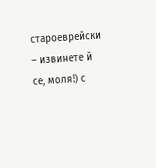староеврейски – извинете й се, моля!) с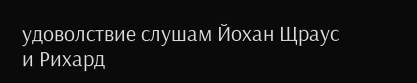удоволствие слушам Йохан Щраус и Рихард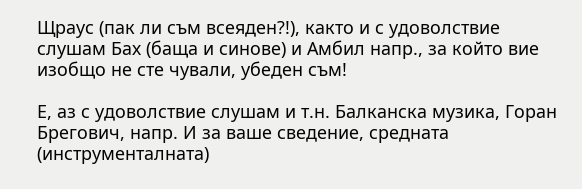Щраус (пак ли съм всеяден?!), както и с удоволствие слушам Бах (баща и синове) и Амбил напр., за който вие изобщо не сте чували, убеден съм!

Е, аз с удоволствие слушам и т.н. Балканска музика, Горан Брегович, напр. И за ваше сведение, средната (инструменталната)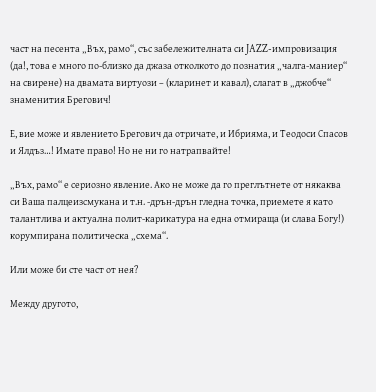част на песента „Въх, рамо“, със забележителната си JAZZ-импровизация (да!, това е много по-близко да джаза отколкото до познатия „чалга-маниер“ на свирене) на двамата виртуози – (кларинет и кавал), слагат в „джобче“ знаменития Брегович!

Е, вие може и явлението Брегович да отричате, и Ибрияма, и Теодоси Спасов и Ялдъз…! Имате право! Но не ни го натрапвайте!

„Въх, рамо“ е сериозно явление. Ако не може да го преглътнете от някаква си Ваша палцеизсмукана и т.н. -дрън-дрън гледна точка, приемете я като талантлива и актуална полит-карикатура на една отмираща (и слава Богу!) корумпирана политическа „схема“.

Или може би сте част от нея?

Между другото,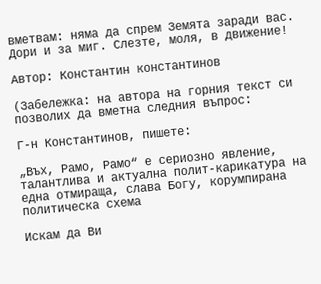вметвам: няма да спрем Земята заради вас. Дори и за миг. Слезте, моля, в движение!

Автор: Константин константинов

(Забележка: на автора на горния текст си позволих да вметна следния въпрос:

Г-н Константинов, пишете:

„Въх, Рамо, Рамо“ е сериозно явление, талантлива и актуална полит-карикатура на една отмираща, слава Богу, корумпирана политическа схема

Искам да Ви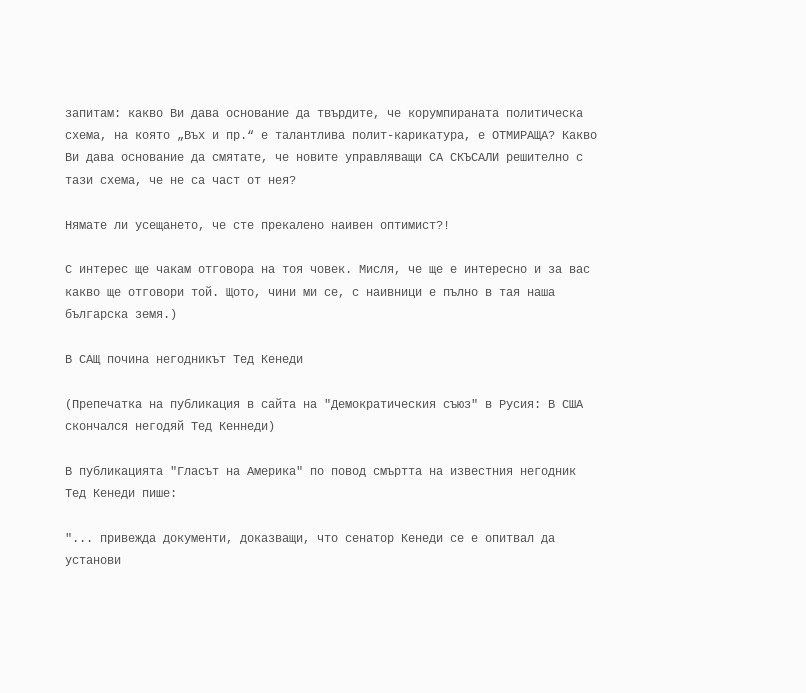запитам: какво Ви дава основание да твърдите, че корумпираната политическа схема, на която „Въх и пр.“ е талантлива полит-карикатура, е ОТМИРАЩА? Какво Ви дава основание да смятате, че новите управляващи СА СКЪСАЛИ решително с тази схема, че не са част от нея?

Нямате ли усещането, че сте прекалено наивен оптимист?!

С интерес ще чакам отговора на тоя човек. Мисля, че ще е интересно и за вас какво ще отговори той. Щото, чини ми се, с наивници е пълно в тая наша българска земя.)

В САЩ почина негодникът Тед Кенеди

(Препечатка на публикация в сайта на "Демократическия съюз" в Русия: В США скончался негодяй Тед Кеннеди)

В публикацията "Гласът на Америка" по повод смъртта на известния негодник Тед Кенеди пише:

"... привежда документи, доказващи, что сенатор Кенеди се е опитвал да установи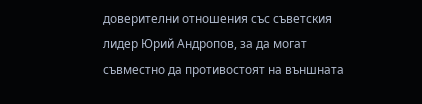доверителни отношения със съветския лидер Юрий Андропов, за да могат съвместно да противостоят на външната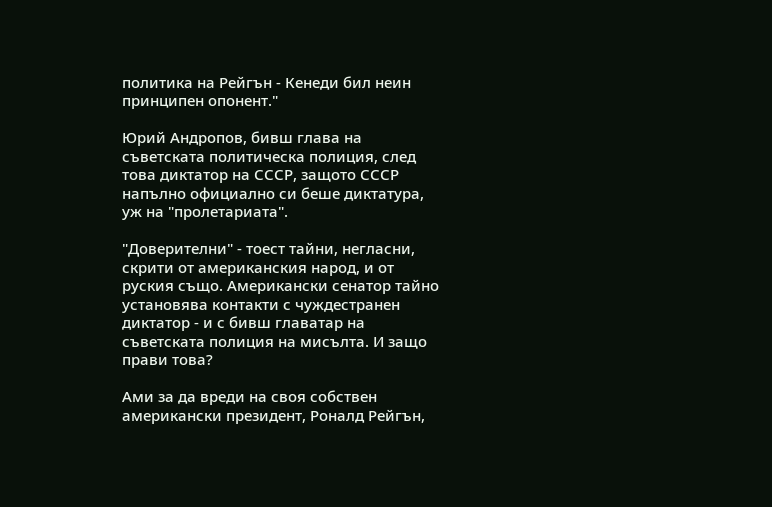политика на Рейгън - Кенеди бил неин принципен опонент."

Юрий Андропов, бивш глава на съветската политическа полиция, след това диктатор на СССР, защото СССР напълно официално си беше диктатура, уж на "пролетариата".

"Доверителни" - тоест тайни, негласни, скрити от американския народ, и от руския също. Американски сенатор тайно установява контакти с чуждестранен диктатор - и с бивш главатар на съветската полиция на мисълта. И защо прави това?

Ами за да вреди на своя собствен американски президент, Роналд Рейгън,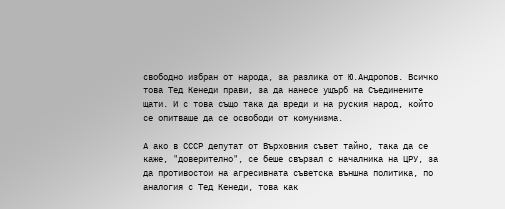свободно избран от народа, за разлика от Ю.Андропов. Всичко това Тед Кенеди прави, за да нанесе ущърб на Съединените щати. И с това също така да вреди и на руския народ, който се опитваше да се освободи от комунизма.

А ако в СССР депутат от Върховния съвет тайно, така да се каже, "доверително", се беше свързал с началника на ЦРУ, за да противостои на агресивната съветска външна политика, по аналогия с Тед Кенеди, това как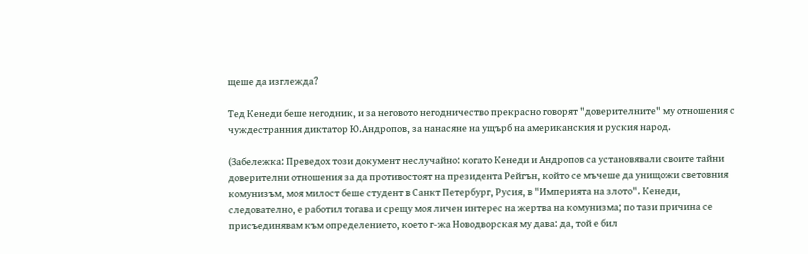щеше да изглежда?

Тед Кенеди беше негодник, и за неговото негодничество прекрасно говорят "доверителните" му отношения с чуждестранния диктатор Ю.Андропов, за нанасяне на ущърб на американския и руския народ.

(Забележка: Преведох този документ неслучайно: когато Кенеди и Андропов са установявали своите тайни доверителни отношения за да противостоят на президента Рейгън, който се мъчеше да унищожи световния комунизъм, моя милост беше студент в Санкт Петербург, Русия, в "Империята на злото". Кенеди, следователно, е работил тогава и срещу моя личен интерес на жертва на комунизма; по тази причина се присъединявам към определението, което г-жа Новодворская му дава: да, той е бил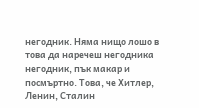негодник. Няма нищо лошо в това да наречеш негодника негодник, пък макар и посмъртно. Това, че Хитлер, Ленин, Сталин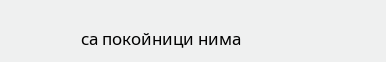са покойници нима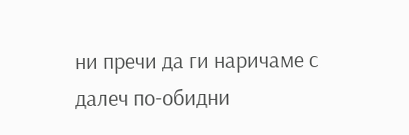ни пречи да ги наричаме с далеч по-обидни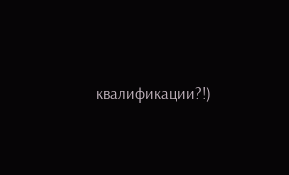квалификации?!)